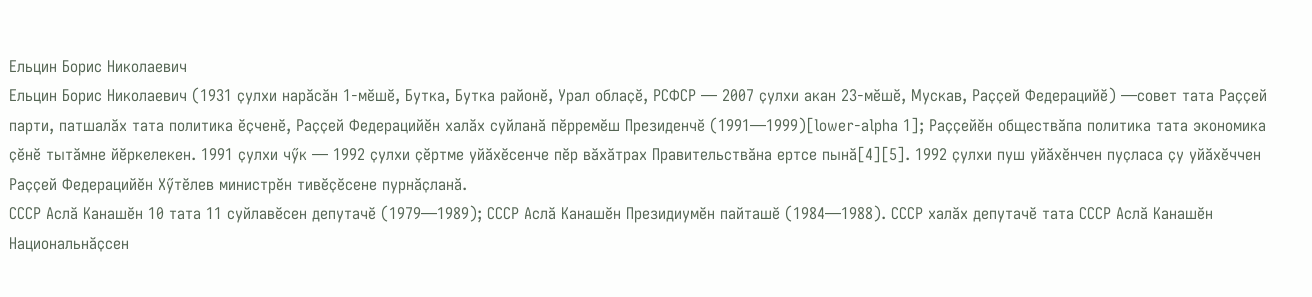Ельцин Борис Николаевич
Ельцин Борис Николаевич (1931 ҫулхи нарӑсӑн 1-мӗшӗ, Бутка, Бутка районӗ, Урал облаҫӗ, РСФСР — 2007 ҫулхи акан 23-мӗшӗ, Мускав, Раҫҫей Федерацийӗ) —совет тата Раҫҫей парти, патшалӑх тата политика ӗҫченӗ, Раҫҫей Федерацийӗн халӑх суйланӑ пӗрремӗш Президенчӗ (1991—1999)[lower-alpha 1]; Раҫҫейӗн обществӑпа политика тата экономика ҫӗнӗ тытӑмне йӗркелекен. 1991 ҫулхи чӳк — 1992 ҫулхи ҫӗртме уйӑхӗсенче пӗр вӑхӑтрах Правительствӑна ертсе пынӑ[4][5]. 1992 ҫулхи пуш уйӑхӗнчен пуҫласа ҫу уйӑхӗччен Раҫҫей Федерацийӗн Хӳтӗлев министрӗн тивӗҫӗсене пурнӑҫланӑ.
СССР Аслӑ Канашӗн 10 тата 11 суйлавӗсен депутачӗ (1979—1989); СССР Аслӑ Канашӗн Президиумӗн пайташӗ (1984—1988). СССР халӑх депутачӗ тата СССР Аслӑ Канашӗн Национальнӑҫсен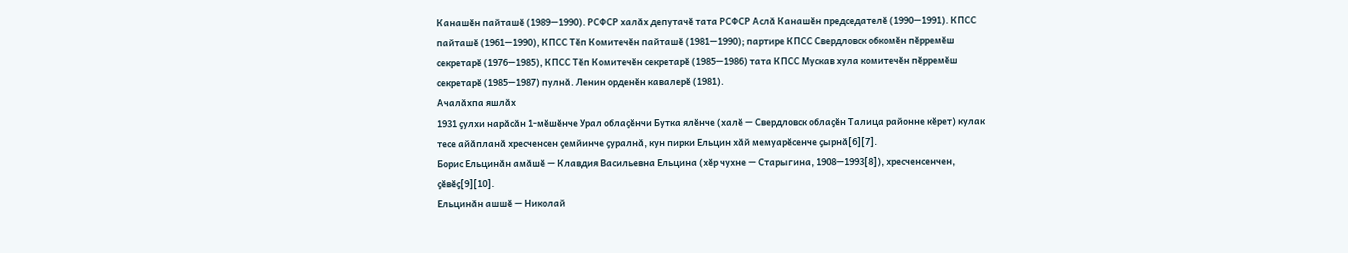Канашӗн пайташӗ (1989—1990). РСФСР халӑх депутачӗ тата РСФСР Аслӑ Канашӗн председателӗ (1990—1991). КПСС пайташӗ (1961—1990), КПСС Тӗп Комитечӗн пайташӗ (1981—1990); партире КПСС Свердловск обкомӗн пӗрремӗш секретарӗ (1976—1985), КПСС Тӗп Комитечӗн секретарӗ (1985—1986) тата КПСС Мускав хула комитечӗн пӗрремӗш секретарӗ (1985—1987) пулнӑ. Ленин орденӗн кавалерӗ (1981).
Ачалӑхпа яшлӑх
1931 ҫулхи нарӑсӑн 1-мӗшӗнче Урал облаҫӗнчи Бутка ялӗнче (халӗ — Свердловск облаҫӗн Талица районне кӗрет) кулак тесе айӑпланӑ хресченсен ҫемйинче ҫуралнӑ, кун пирки Ельцин хӑй мемуарӗсенче ҫырнӑ[6][7].
Борис Ельцинӑн амӑшӗ — Клавдия Васильевна Ельцина (хӗр чухне — Старыгина, 1908—1993[8]), хресченсенчен, ҫӗвӗҫ[9][10].
Ельцинӑн ашшӗ — Николай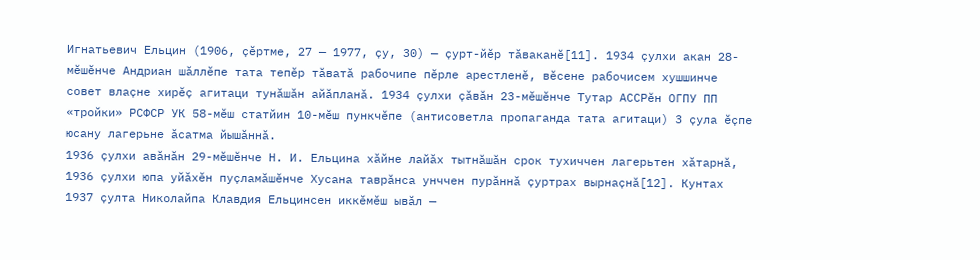Игнатьевич Ельцин (1906, ҫӗртме, 27 — 1977, ҫу, 30) — ҫурт-йӗр тӑваканӗ[11]. 1934 ҫулхи акан 28-мӗшӗнче Андриан шӑллӗпе тата тепӗр тӑватӑ рабочипе пӗрле арестленӗ, вӗсене рабочисем хушшинче совет влаҫне хирӗҫ агитаци тунӑшӑн айӑпланӑ. 1934 ҫулхи ҫӑвӑн 23-мӗшӗнче Тутар АССРӗн ОГПУ ПП «тройки» РСФСР УК 58-мӗш статйин 10-мӗш пункчӗпе (антисоветла пропаганда тата агитаци) 3 ҫула ӗҫпе юсану лагерьне ӑсатма йышӑннӑ.
1936 ҫулхи авӑнӑн 29-мӗшӗнче Н. И. Ельцина хӑйне лайӑх тытнӑшӑн срок тухиччен лагерьтен хӑтарнӑ, 1936 ҫулхи юпа уйӑхӗн пуҫламӑшӗнче Хусана таврӑнса унччен пурӑннӑ ҫуртрах вырнаҫнӑ[12]. Кунтах 1937 ҫулта Николайпа Клавдия Ельцинсен иккӗмӗш ывӑл —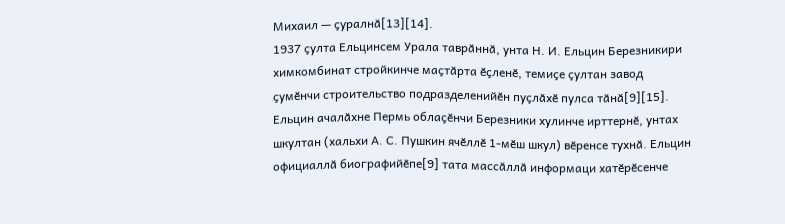Михаил — ҫуралнӑ[13][14].
1937 ҫулта Ельцинсем Урала таврӑннӑ, унта Н. И. Ельцин Березникири химкомбинат стройкинче маҫтӑрта ӗҫленӗ, темиҫе ҫултан завод ҫумӗнчи строительство подразделенийӗн пуҫлӑхӗ пулса тӑнӑ[9][15].
Ельцин ачалӑхне Пермь облаҫӗнчи Березники хулинче ирттернӗ, унтах шкултан (хальхи А. С. Пушкин ячӗллӗ 1-мӗш шкул) вӗренсе тухнӑ. Ельцин официаллӑ биографийӗпе[9] тата массӑллӑ информаци хатӗрӗсенче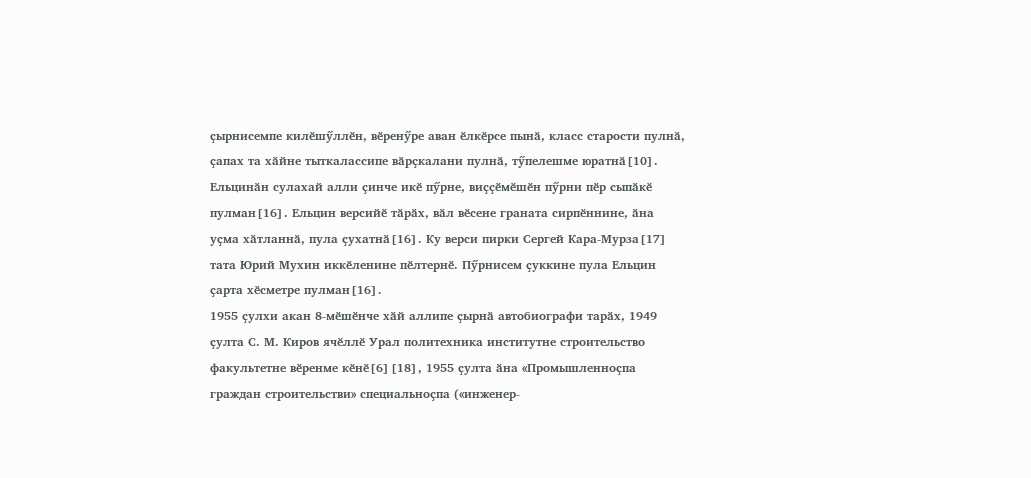ҫырнисемпе килӗшӳллӗн, вӗренӳре аван ӗлкӗрсе пынӑ, класс старости пулнӑ, ҫапах та хӑйне тыткалассипе вӑрҫкалани пулнӑ, тӳпелешме юратнӑ[10].
Ельцинӑн сулахай алли ҫинче икӗ пӳрне, виҫҫӗмӗшӗн пӳрни пӗр сыпӑкӗ пулман[16]. Ельцин версийӗ тӑрӑх, вӑл вӗсене граната сирпӗннине, ӑна уҫма хӑтланнӑ, пула ҫухатнӑ[16]. Ку верси пирки Сергей Кара-Мурза[17] тата Юрий Мухин иккӗленине пӗлтернӗ. Пӳрнисем ҫуккине пула Ельцин ҫарта хӗсметре пулман[16].
1955 ҫулхи акан 8-мӗшӗнче хӑй аллипе ҫырнӑ автобиографи тарӑх, 1949 ҫулта С. М. Киров ячӗллӗ Урал политехника институтне строительство факультетне вӗренме кӗнӗ[6][18], 1955 ҫулта ӑна «Промышленноҫпа граждан строительстви» специальноҫпа («инженер-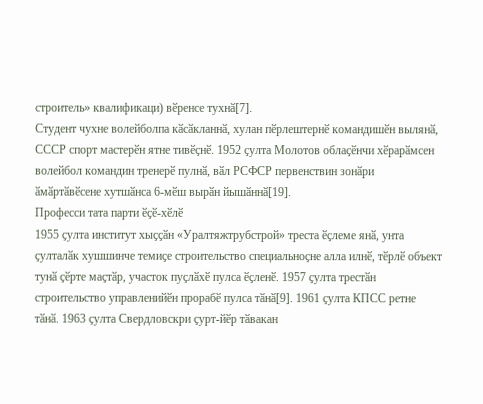строитель» квалификаци) вӗренсе тухнӑ[7].
Студент чухне волейболпа кӑсӑкланнӑ, хулан пӗрлештернӗ командишӗн вылянӑ, СССР спорт мастерӗн ятне тивӗҫнӗ. 1952 ҫулта Молотов облаҫӗнчи хӗрарӑмсен волейбол командин тренерӗ пулнӑ, вӑл РСФСР первенствин зонӑри ӑмӑртӑвӗсене хутшӑнса 6-мӗш вырӑн йышӑннӑ[19].
Професси тата парти ӗҫӗ-хӗлӗ
1955 ҫулта институт хыҫҫӑн «Уралтяжтрубстрой» треста ӗҫлеме янӑ, унта ҫулталӑк хушшинче темиҫе строительство специальноҫне алла илнӗ, тӗрлӗ объект тунӑ ҫӗрте маҫтӑр, участок пуҫлӑхӗ пулса ӗҫленӗ. 1957 ҫулта трестӑн строительство управленийӗн прорабӗ пулса тӑнӑ[9]. 1961 ҫулта КПСС ретне тӑнӑ. 1963 ҫулта Свердловскри ҫурт-йӗр тӑвакан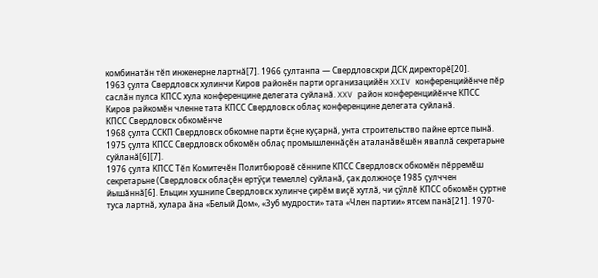комбинатӑн тӗп инженерне лартнӑ[7]. 1966 ҫултанпа — Свердловскри ДСК директорӗ[20].
1963 ҫулта Свердловск хулинчи Киров районӗн парти организацийӗн XXIV конференцийӗнче пӗр саслӑн пулса КПСС хула конференцине делегата суйланӑ. XXV район конференцийӗнче КПСС Киров райкомӗн членне тата КПСС Свердловск облаҫ конференцине делегата суйланӑ.
КПСС Свердловск обкомӗнче
1968 ҫулта ССКП Свердловск обкомне парти ӗҫне куҫарнӑ, унта строительство пайне ертсе пынӑ. 1975 ҫулта КПСС Свердловск обкомӗн облаҫ промышленнӑҫӗн аталанӑвӗшӗн яваплӑ секретарьне суйланӑ[6][7].
1976 ҫулта КПСС Тӗп Комитечӗн Политбюровӗ сӗннипе КПСС Свердловск обкомӗн пӗрремӗш секретарьне (Свердловск облаҫӗн ертӳҫи темелле) суйланӑ, ҫак должноҫе 1985 ҫулччен йышӑннӑ[6]. Ельцин хушнипе Свердловск хулинче ҫирӗм виҫӗ хутлӑ, чи ҫӳллӗ КПСС обкомӗн ҫуртне туса лартнӑ, хулара ӑна «Белый Дом», «Зуб мудрости» тата «Член партии» ятсем панӑ[21]. 1970-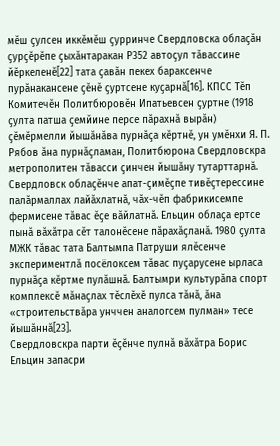мӗш ҫулсен иккӗмӗш ҫурринче Свердловска облаҫӑн ҫурҫӗрӗпе ҫыхӑнтаракан Р352 автоҫул тӑвассине йӗркеленӗ[22] тата ҫавӑн пекех бараксенче пурӑнакансене ҫӗнӗ ҫуртсене куҫарнӑ[16]. КПСС Тӗп Комитечӗн Политбюровӗн Ипатьевсен ҫуртне (1918 ҫулта патша ҫемйине персе пӑрахнӑ вырӑн) ҫӗмӗрмелли йышӑнӑва пурнӑҫа кӗртнӗ, ун умӗнхи Я. П. Рябов ӑна пурнӑҫламан, Политбюрона Свердловскра метрополитен тӑвасси ҫинчен йышӑну тутарттарнӑ. Свердловск облаҫӗнче апат-ҫимӗҫпе тивӗҫтерессине палӑрмаллах лайӑхлатнӑ, чӑх-чӗп фабрикисемпе фермисене тӑвас ӗҫе вӑйлатнӑ. Ельцин облаҫа ертсе пынӑ вӑхӑтра сӗт талонӗсене пӑрахӑҫланӑ. 1980 ҫулта МЖК тӑвас тата Балтымпа Патруши ялӗсенче экспериментлӑ посёлоксем тӑвас пуҫарусене ырласа пурнӑҫа кӗртме пулӑшнӑ. Балтымри культурӑпа спорт комплексӗ мӑнаҫлах тӗслӗхӗ пулса тӑнӑ, ӑна «строительствӑра унччен аналогсем пулман» тесе йышӑннӑ[23].
Свердловскра парти ӗҫӗнче пулнӑ вӑхӑтра Борис Ельцин запасри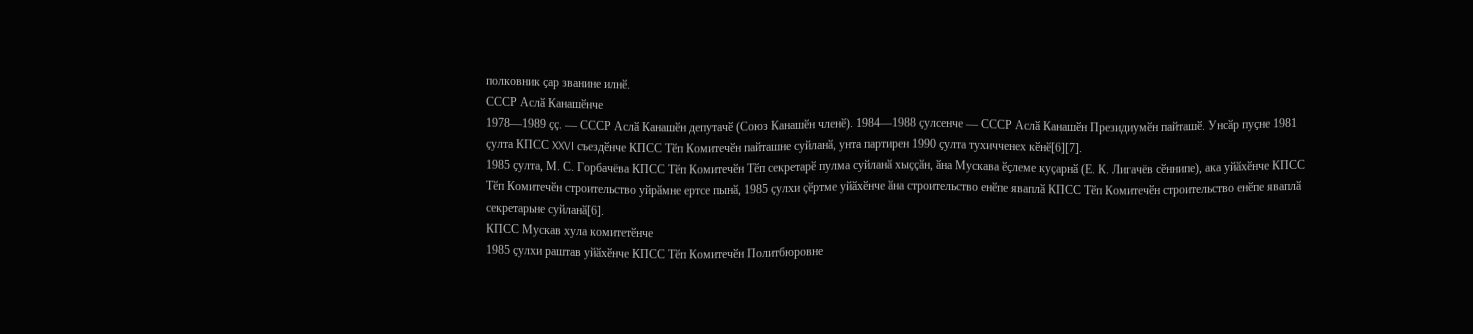полковник ҫар званине илнӗ.
СССР Аслӑ Канашӗнче
1978—1989 ҫҫ. — СССР Аслӑ Канашӗн депутачӗ (Союз Канашӗн членӗ). 1984—1988 ҫулсенче — СССР Аслӑ Канашӗн Президиумӗн пайташӗ. Унсӑр пуҫне 1981 ҫулта КПСС XXVI съездӗнче КПСС Тӗп Комитечӗн пайташне суйланӑ, унта партирен 1990 ҫулта тухичченех кӗнӗ[6][7].
1985 ҫулта, М. С. Горбачёва КПСС Тӗп Комитечӗн Тӗп секретарӗ пулма суйланӑ хыҫҫӑн, ӑна Мускава ӗҫлеме куҫарнӑ (Е. К. Лигачёв сӗннипе), ака уйӑхӗнче КПСС Тӗп Комитечӗн строительство уйрӑмне ертсе пынӑ, 1985 ҫулхи ҫӗртме уйӑхӗнче ӑна строительство енӗпе яваплӑ КПСС Тӗп Комитечӗн строительство енӗпе яваплӑ секретарьне суйланӑ[6].
КПСС Мускав хула комитетӗнче
1985 ҫулхи раштав уйӑхӗнче КПСС Тӗп Комитечӗн Политбюровне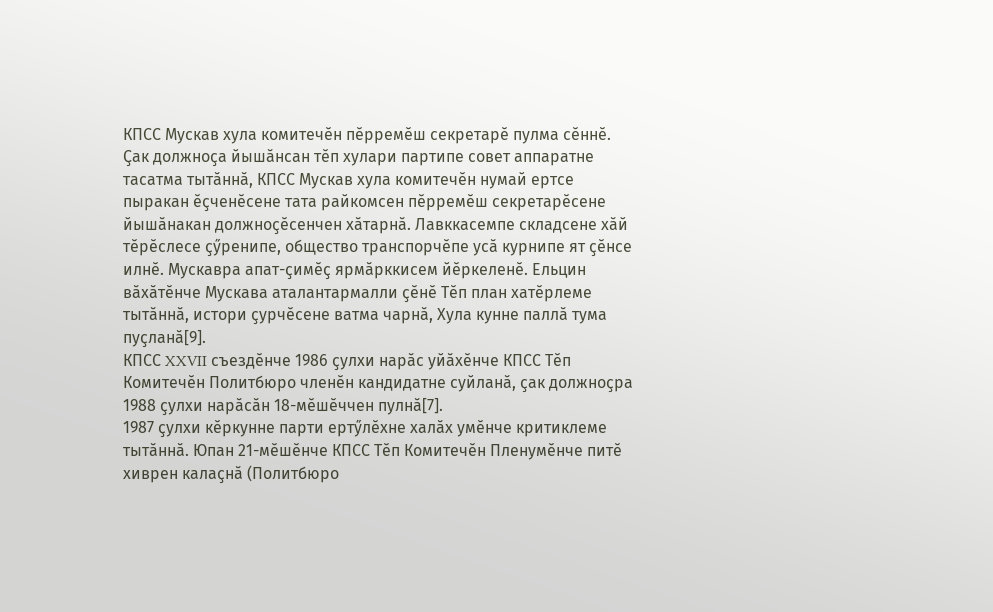КПСС Мускав хула комитечӗн пӗрремӗш секретарӗ пулма сӗннӗ. Ҫак должноҫа йышӑнсан тӗп хулари партипе совет аппаратне тасатма тытӑннӑ, КПСС Мускав хула комитечӗн нумай ертсе пыракан ӗҫченӗсене тата райкомсен пӗрремӗш секретарӗсене йышӑнакан должноҫӗсенчен хӑтарнӑ. Лавккасемпе складсене хӑй тӗрӗслесе ҫӳренипе, общество транспорчӗпе усӑ курнипе ят ҫӗнсе илнӗ. Мускавра апат-ҫимӗҫ ярмӑрккисем йӗркеленӗ. Ельцин вӑхӑтӗнче Мускава аталантармалли ҫӗнӗ Тӗп план хатӗрлеме тытӑннӑ, истори ҫурчӗсене ватма чарнӑ, Хула кунне паллӑ тума пуҫланӑ[9].
КПСС XXVII съездӗнче 1986 ҫулхи нарӑс уйӑхӗнче КПСС Тӗп Комитечӗн Политбюро членӗн кандидатне суйланӑ, ҫак должноҫра 1988 ҫулхи нарӑсӑн 18-мӗшӗччен пулнӑ[7].
1987 ҫулхи кӗркунне парти ертӳлӗхне халӑх умӗнче критиклеме тытӑннӑ. Юпан 21-мӗшӗнче КПСС Тӗп Комитечӗн Пленумӗнче питӗ хиврен калаҫнӑ (Политбюро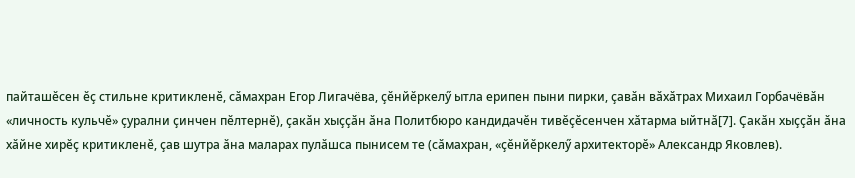пайташӗсен ӗҫ стильне критикленӗ, сӑмахран Егор Лигачёва, ҫӗнйӗркелӳ ытла ерипен пыни пирки, ҫавӑн вӑхӑтрах Михаил Горбачёвӑн «личность кульчӗ» ҫурални ҫинчен пӗлтернӗ), ҫакӑн хыҫҫӑн ӑна Политбюро кандидачӗн тивӗҫӗсенчен хӑтарма ыйтнӑ[7]. Ҫакӑн хыҫҫӑн ӑна хӑйне хирӗҫ критикленӗ, ҫав шутра ӑна маларах пулӑшса пынисем те (сӑмахран, «ҫӗнйӗркелӳ архитекторӗ» Александр Яковлев).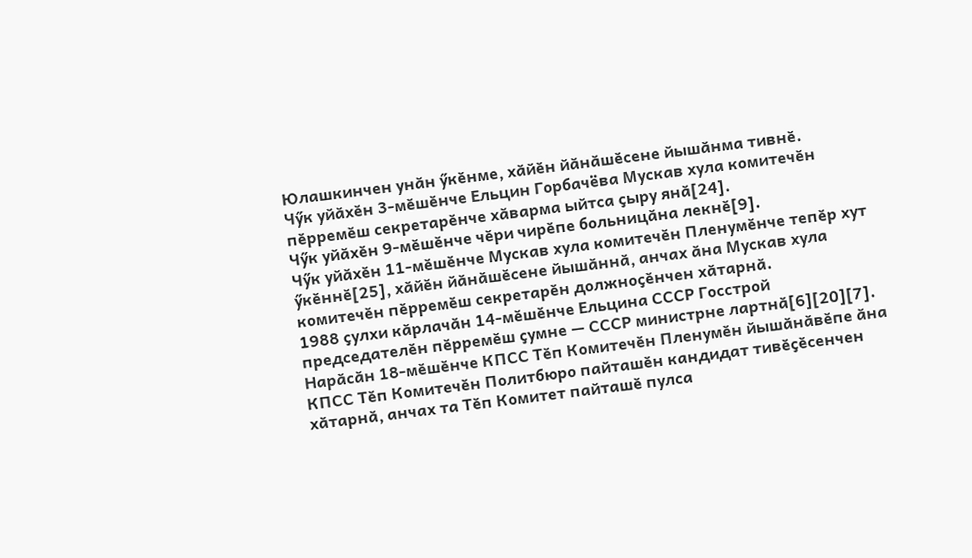Юлашкинчен унӑн ӳкӗнме, хӑйӗн йӑнӑшӗсене йышӑнма тивнӗ.
Чӳк уйӑхӗн 3-мӗшӗнче Ельцин Горбачёва Мускав хула комитечӗн пӗрремӗш секретарӗнче хӑварма ыйтса ҫыру янӑ[24].
Чӳк уйӑхӗн 9-мӗшӗнче чӗри чирӗпе больницӑна лекнӗ[9].
Чӳк уйӑхӗн 11-мӗшӗнче Мускав хула комитечӗн Пленумӗнче тепӗр хут ӳкӗннӗ[25], хӑйӗн йӑнӑшӗсене йышӑннӑ, анчах ӑна Мускав хула комитечӗн пӗрремӗш секретарӗн должноҫӗнчен хӑтарнӑ.
1988 ҫулхи кӑрлачӑн 14-мӗшӗнче Ельцина СССР Госстрой председателӗн пӗрремӗш ҫумне — СССР министрне лартнӑ[6][20][7].
Нарӑсӑн 18-мӗшӗнче КПСС Тӗп Комитечӗн Пленумӗн йышӑнӑвӗпе ӑна КПСС Тӗп Комитечӗн Политбюро пайташӗн кандидат тивӗҫӗсенчен хӑтарнӑ, анчах та Тӗп Комитет пайташӗ пулса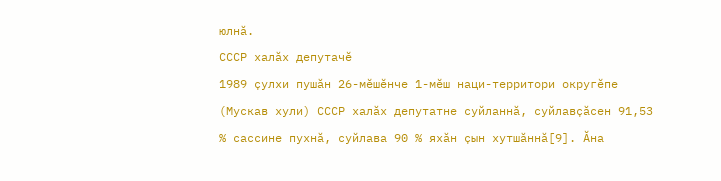юлнӑ.
СССР халӑх депутачӗ
1989 ҫулхи пушӑн 26-мӗшӗнче 1-мӗш наци-территори округӗпе (Мускав хули) СССР халӑх депутатне суйланнӑ, суйлавҫӑсен 91,53 % сассине пухнӑ, суйлава 90 % яхӑн ҫын хутшӑннӑ[9]. Ӑна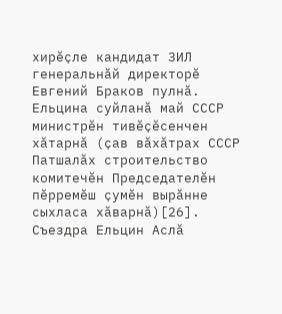хирӗҫле кандидат ЗИЛ генеральнӑй директорӗ Евгений Браков пулнӑ. Ельцина суйланӑ май СССР министрӗн тивӗҫӗсенчен хӑтарнӑ (ҫав вӑхӑтрах СССР Патшалӑх строительство комитечӗн Председателӗн пӗрремӗш ҫумӗн вырӑнне сыхласа хӑварнӑ)[26]. Съездра Ельцин Аслӑ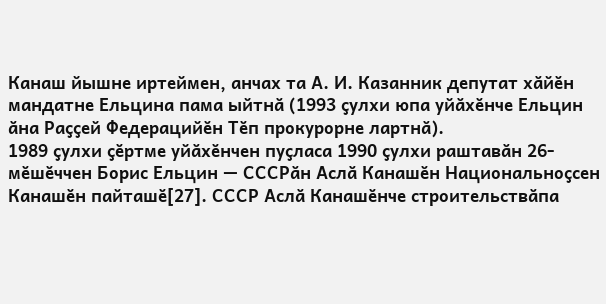Канаш йышне иртеймен, анчах та А. И. Казанник депутат хӑйӗн мандатне Ельцина пама ыйтнӑ (1993 ҫулхи юпа уйӑхӗнче Ельцин ӑна Раҫҫей Федерацийӗн Тӗп прокурорне лартнӑ).
1989 ҫулхи ҫӗртме уйӑхӗнчен пуҫласа 1990 ҫулхи раштавӑн 26-мӗшӗччен Борис Ельцин — СССРӑн Аслӑ Канашӗн Национальноҫсен Канашӗн пайташӗ[27]. СССР Аслӑ Канашӗнче строительствӑпа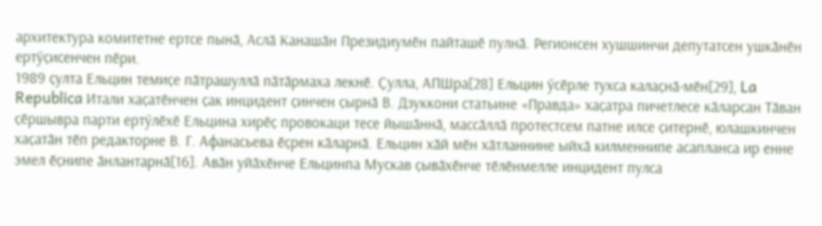архитектура комитетне ертсе пынӑ, Аслӑ Канашӑн Президиумӗн пайташӗ пулнӑ. Регионсен хушшинчи депутатсен ушкӑнӗн ертӳҫисенчен пӗри.
1989 ҫулта Ельцин темиҫе пӑтрашуллӑ пӑтӑрмаха лекнӗ. Ҫулла, АПШра[28] Ельцин ӳсӗрле тухса калаҫнӑ-мӗн[29], La Republica Итали хаҫатӗнчен ҫак инцидент ҫинчен ҫырнӑ В. Дзуккони статьине «Правда» хаҫатра пичетлесе кӑларсан Тӑван ҫӗршывра парти ертӳлӗхӗ Ельцина хирӗҫ провокаци тесе йышӑннӑ, массӑллӑ протестсем патне илсе ҫитернӗ, юлашкинчен хаҫатӑн тӗп редакторне В. Г. Афанасьева ӗҫрен кӑларнӑ. Ельцин хӑй мӗн хӑтланнине ыйхӑ килменнипе асапланса ир енне эмел ӗҫнипе ӑнлантарнӑ[16]. Авӑн уйӑхӗнче Ельцинпа Мускав ҫывӑхӗнче тӗлӗнмелле инцидент пулса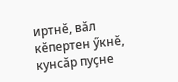иртнӗ, вӑл кӗпертен ӳкнӗ, кунсӑр пуҫне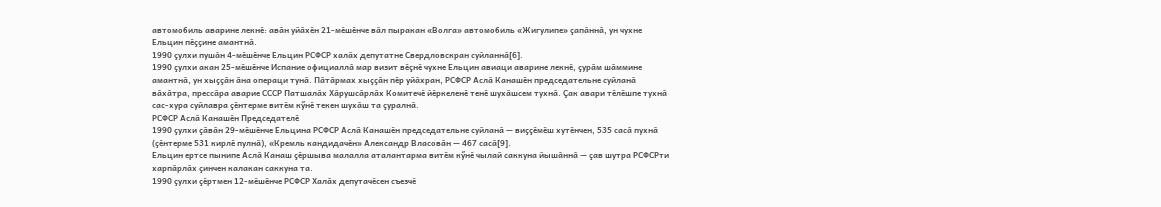автомобиль аварине лекнӗ: авӑн уйӑхӗн 21-мӗшӗнче вӑл пыракан «Волга» автомобиль «Жигулипе» ҫапӑннӑ, ун чухне Ельцин пӗҫҫине амантнӑ.
1990 ҫулхи пушӑн 4-мӗшӗнче Ельцин РСФСР халӑх депутатне Свердловскран суйланнӑ[6].
1990 ҫулхи акан 25-мӗшӗнче Испание официаллӑ мар визит вӗҫнӗ чухне Ельцин авиаци аварине лекнӗ, ҫурӑм шӑммине амантнӑ, ун хыҫҫӑн ӑна операци тунӑ. Пӑтӑрмах хыҫҫӑн пӗр уйӑхран, РСФСР Аслӑ Канашӗн председательне суйланӑ вӑхӑтра, прессӑра аварие СССР Патшалӑх Хӑрушсӑрлӑх Комитечӗ йӗркеленӗ тенӗ шухӑшсем тухнӑ. Ҫак авари тӗлӗшпе тухнӑ сас-хура суйлавра ҫӗнтерме витӗм кӳнӗ текен шухӑш та ҫуралнӑ.
РСФСР Аслӑ Канашӗн Председателӗ
1990 ҫулхи ҫӑвӑн 29-мӗшӗнче Ельцина РСФСР Аслӑ Канашӗн председательне суйланӑ — виҫҫӗмӗш хутӗнчен, 535 сасӑ пухнӑ (ҫӗнтерме 531 кирлӗ пулнӑ), «Кремль кандидачӗн» Александр Власовӑн — 467 сасӑ[9].
Ельцин ертсе пынипе Аслӑ Канаш ҫӗршыва малалла аталантарма витӗм кӳнӗ чылай саккуна йышӑннӑ — ҫав шутра РСФСРти харпӑрлӑх ҫинчен калакан саккуна та.
1990 ҫулхи ҫӗртмен 12-мӗшӗнче РСФСР Халӑх депутачӗсен съезчӗ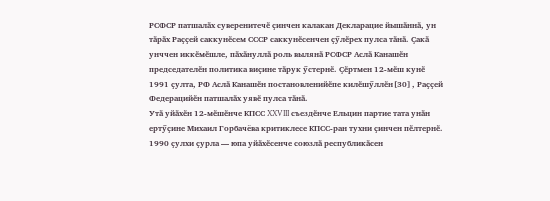РСФСР патшалӑх суверенитечӗ ҫинчен калакан Декларацие йышӑннӑ, ун тӑрӑх Раҫҫей саккунӗсем СССР саккунӗсенчен ҫӳлӗрех пулса тӑнӑ. Ҫакӑ унччен иккӗмӗшле, пӑхӑнуллӑ роль вылянӑ РСФСР Аслӑ Канашӗн председателӗн политика виҫине тӑрук ӳстернӗ. Ҫӗртмен 12-мӗш кунӗ 1991 ҫулта, РФ Аслӑ Канашӗн постановленийӗпе килӗшӳллӗн[30], Раҫҫей Федерацийӗн патшалӑх уявӗ пулса тӑнӑ.
Утӑ уйӑхӗн 12-мӗшӗнче КПСС XXVIII съездӗнче Ельцин партие тата унӑн ертӳҫине Михаил Горбачёва критиклесе КПСС-ран тухни ҫинчен пӗлтернӗ.
1990 ҫулхи ҫурла — юпа уйӑхӗсенче союзлӑ республикӑсен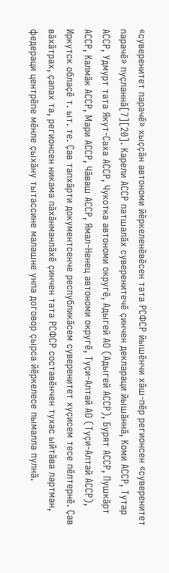«суверенитет парачӗ» хыҫҫӑн автономи йӗркеленӗвӗсен тата РСФСР йышӗнчи хӑш-пӗр регионсен «суверенитет парачӗ» пуҫланнӑ[7][20]. Карели АССР патшалӑх суверенитечӗ ҫинчен деклараци йышӑннӑ, Коми АССР, Тутар АССР, Удмурт тата Якут-Саха АССР, Чукотка автономи округӗ, Адыгей АО (Адыгей АССР), Бурят АССР, Пушкӑрт АССР, Калмӑк АССР, Мари АССР, Чӑваш АССР, Ямал-Ненец автономи округӗ, Туҫи-Алтай АО (Туҫи-Алтай АССР), Иркутск облаҫӗ т. ыт. те. Ҫав тапхӑрти документсенче республикӑсем суверенитет хуҫисем тесе пӗлтернӗ. Ҫав вӑхӑтрах, ҫапах та, регионсен никама пӑхӑнманлӑхӗ ҫинчен тата РСФСР составӗнчен тухас ыйтӑва лартман, федераци центрӗпе мӗнле ҫыхӑну тытассине малашне унпа договор ҫырса йӗркелесе пымалла пулнӑ.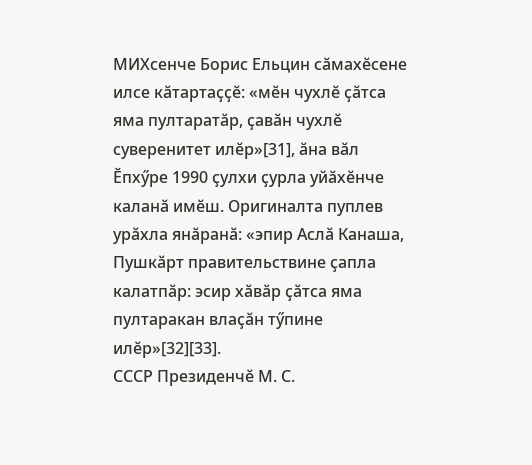МИХсенче Борис Ельцин сӑмахӗсене илсе кӑтартаҫҫӗ: «мӗн чухлӗ ҫӑтса яма пултаратӑр, ҫавӑн чухлӗ суверенитет илӗр»[31], ӑна вӑл Ӗпхӳре 1990 ҫулхи ҫурла уйӑхӗнче каланӑ имӗш. Оригиналта пуплев урӑхла янӑранӑ: «эпир Аслӑ Канаша, Пушкӑрт правительствине ҫапла калатпӑр: эсир хӑвӑр ҫӑтса яма пултаракан влаҫӑн тӳпине илӗр»[32][33].
СССР Президенчӗ М. С.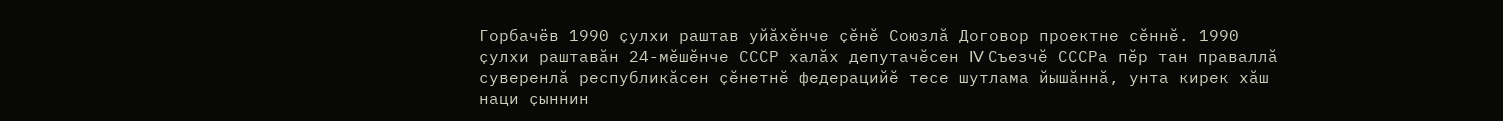Горбачёв 1990 ҫулхи раштав уйӑхӗнче ҫӗнӗ Союзлӑ Договор проектне сӗннӗ. 1990 ҫулхи раштавӑн 24-мӗшӗнче СССР халӑх депутачӗсен IV Съезчӗ СССРа пӗр тан праваллӑ суверенлӑ республикӑсен ҫӗнетнӗ федерацийӗ тесе шутлама йышӑннӑ, унта кирек хӑш наци ҫыннин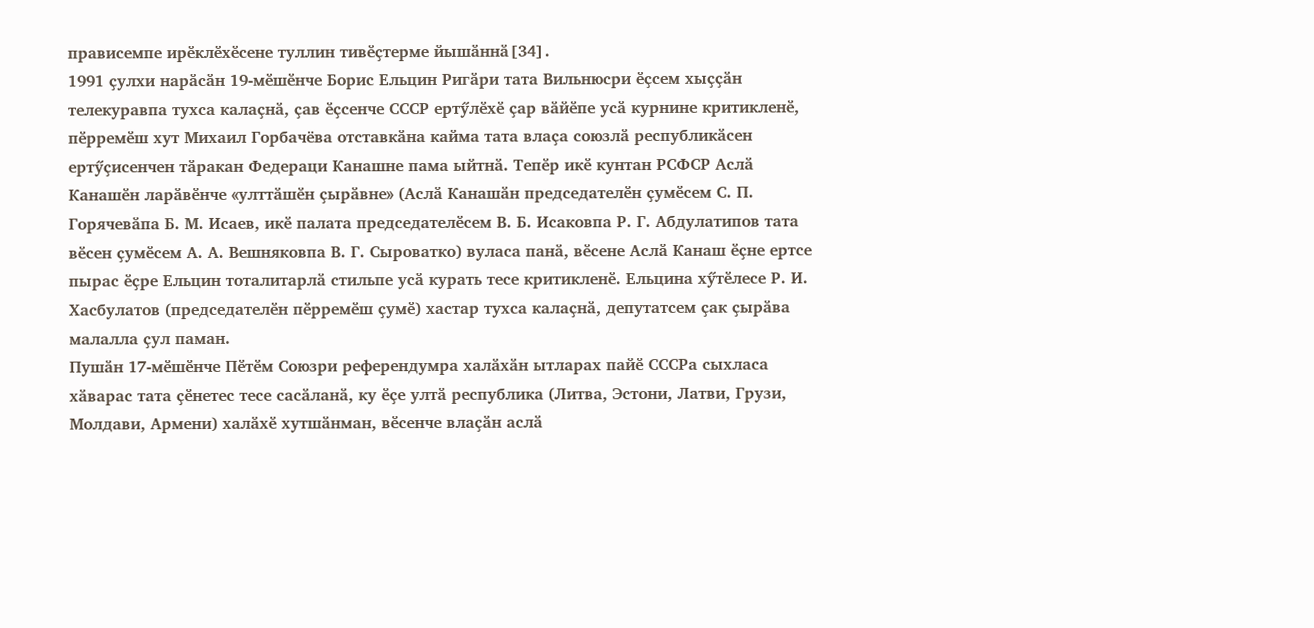прависемпе ирӗклӗхӗсене туллин тивӗҫтерме йышӑннӑ[34].
1991 ҫулхи нарӑсӑн 19-мӗшӗнче Борис Ельцин Ригӑри тата Вильнюсри ӗҫсем хыҫҫӑн телекуравпа тухса калаҫнӑ, ҫав ӗҫсенче СССР ертӳлӗхӗ ҫар вӑйӗпе усӑ курнине критикленӗ, пӗрремӗш хут Михаил Горбачёва отставкӑна кайма тата влаҫа союзлӑ республикӑсен ертӳҫисенчен тӑракан Федераци Канашне пама ыйтнӑ. Тепӗр икӗ кунтан РСФСР Аслӑ Канашӗн ларӑвӗнче «улттӑшӗн ҫырӑвне» (Аслӑ Канашӑн председателӗн ҫумӗсем С. П. Горячевӑпа Б. М. Исаев, икӗ палата председателӗсем В. Б. Исаковпа Р. Г. Абдулатипов тата вӗсен ҫумӗсем А. А. Вешняковпа В. Г. Сыроватко) вуласа панӑ, вӗсене Аслӑ Канаш ӗҫне ертсе пырас ӗҫре Ельцин тоталитарлӑ стильпе усӑ курать тесе критикленӗ. Ельцина хӳтӗлесе Р. И. Хасбулатов (председателӗн пӗрремӗш ҫумӗ) хастар тухса калаҫнӑ, депутатсем ҫак ҫырӑва малалла ҫул паман.
Пушӑн 17-мӗшӗнче Пӗтӗм Союзри референдумра халӑхӑн ытларах пайӗ СССРа сыхласа хӑварас тата ҫӗнетес тесе сасӑланӑ, ку ӗҫе ултӑ республика (Литва, Эстони, Латви, Грузи, Молдави, Армени) халӑхӗ хутшӑнман, вӗсенче влаҫӑн аслӑ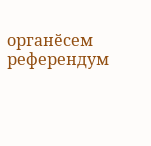органӗсем референдум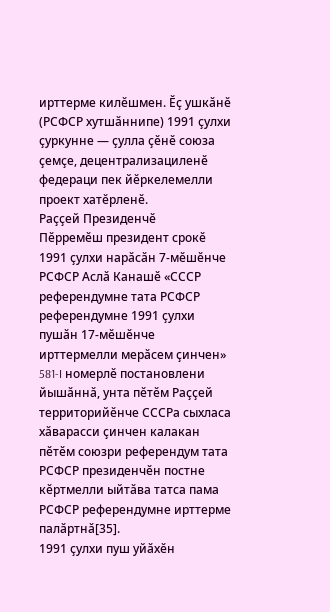ирттерме килӗшмен. Ӗҫ ушкӑнӗ (РСФСР хутшӑннипе) 1991 ҫулхи ҫуркунне — ҫулла ҫӗнӗ союза ҫемҫе, децентрализациленӗ федераци пек йӗркелемелли проект хатӗрленӗ.
Раҫҫей Президенчӗ
Пӗрремӗш президент срокӗ
1991 ҫулхи нарӑсӑн 7-мӗшӗнче РСФСР Аслӑ Канашӗ «СССР референдумне тата РСФСР референдумне 1991 ҫулхи пушӑн 17-мӗшӗнче ирттермелли мерӑсем ҫинчен» 581-I номерлӗ постановлени йышӑннӑ, унта пӗтӗм Раҫҫей территорийӗнче СССРа сыхласа хӑварасси ҫинчен калакан пӗтӗм союзри референдум тата РСФСР президенчӗн постне кӗртмелли ыйтӑва татса пама РСФСР референдумне ирттерме палӑртнӑ[35].
1991 ҫулхи пуш уйӑхӗн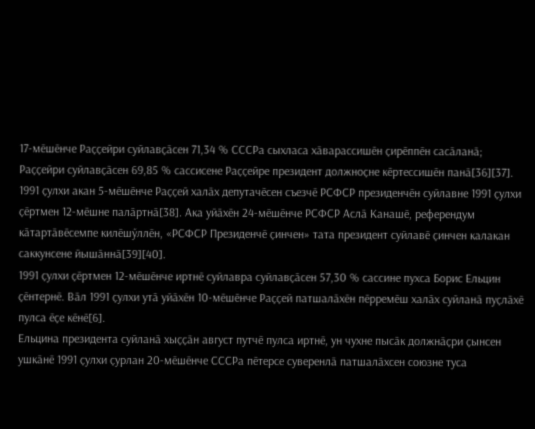17-мӗшӗнче Раҫҫейри суйлавҫӑсен 71,34 % СССРа сыхласа хӑварассишӗн ҫирӗппӗн сасӑланӑ; Раҫҫейри суйлавҫӑсен 69,85 % сассисене Раҫҫейре президент должноҫне кӗртессишӗн панӑ[36][37]. 1991 ҫулхи акан 5-мӗшӗнче Раҫҫей халӑх депутачӗсен съезчӗ РСФСР президенчӗн суйлавне 1991 ҫулхи ҫӗртмен 12-мӗшне палӑртнӑ[38]. Ака уйӑхӗн 24-мӗшӗнче РСФСР Аслӑ Канашӗ, референдум кӑтартӑвӗсемпе килӗшӳллӗн, «РСФСР Президенчӗ ҫинчен» тата президент суйлавӗ ҫинчен калакан саккунсене йышӑннӑ[39][40].
1991 ҫулхи ҫӗртмен 12-мӗшӗнче иртнӗ суйлавра суйлавҫӑсен 57,30 % сассине пухса Борис Ельцин ҫӗнтернӗ. Вӑл 1991 ҫулхи утӑ уйӑхӗн 10-мӗшӗнче Раҫҫей патшалӑхӗн пӗрремӗш халӑх суйланӑ пуҫлӑхӗ пулса ӗҫе кӗнӗ[6].
Ельцина президента суйланӑ хыҫҫӑн август путчӗ пулса иртнӗ, ун чухне пысӑк должнӑҫри ҫынсен ушкӑнӗ 1991 ҫулхи ҫурлан 20-мӗшӗнче СССРа пӗтерсе суверенлӑ патшалӑхсен союзне туса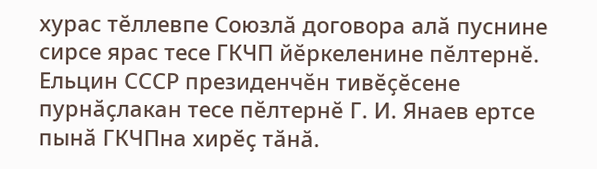хурас тӗллевпе Союзлӑ договора алӑ пуснине сирсе ярас тесе ГКЧП йӗркеленине пӗлтернӗ. Ельцин СССР президенчӗн тивӗҫӗсене пурнӑҫлакан тесе пӗлтернӗ Г. И. Янаев ертсе пынӑ ГКЧПна хирӗҫ тӑнӑ.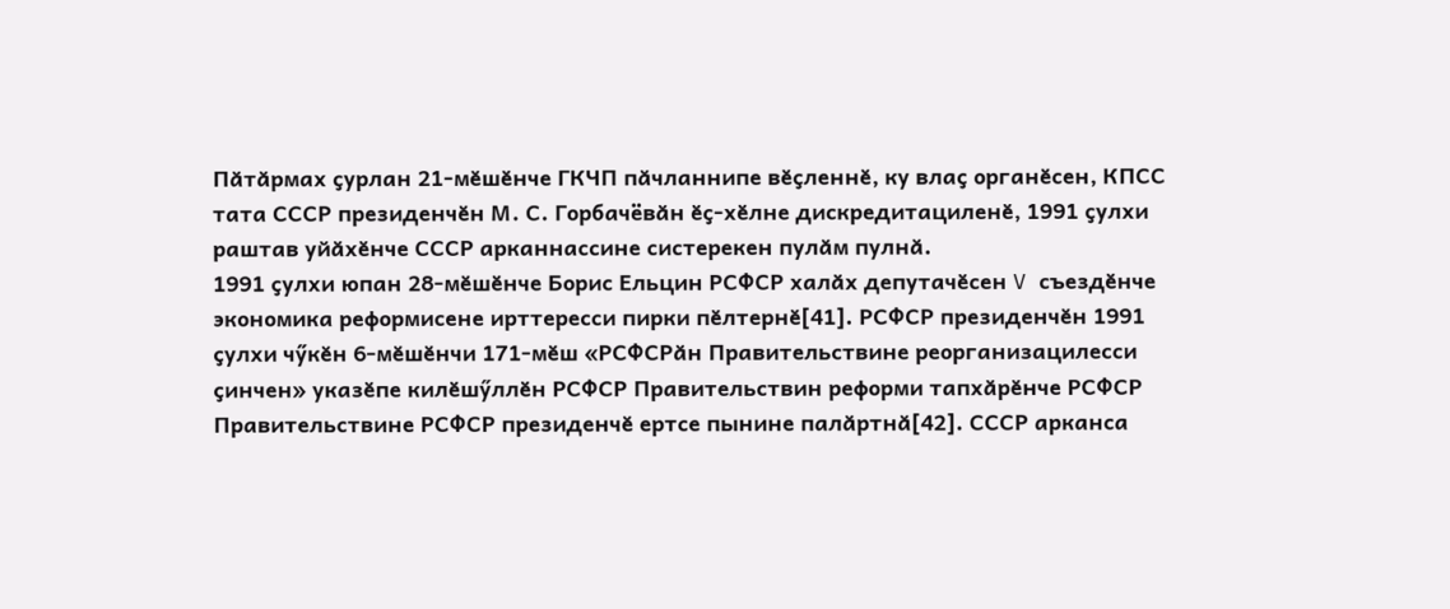Пӑтӑрмах ҫурлан 21-мӗшӗнче ГКЧП пӑчланнипе вӗҫленнӗ, ку влаҫ органӗсен, КПСС тата СССР президенчӗн М. С. Горбачёвӑн ӗҫ-хӗлне дискредитациленӗ, 1991 ҫулхи раштав уйӑхӗнче СССР арканнассине систерекен пулӑм пулнӑ.
1991 ҫулхи юпан 28-мӗшӗнче Борис Ельцин РСФСР халӑх депутачӗсен V съездӗнче экономика реформисене ирттересси пирки пӗлтернӗ[41]. РСФСР президенчӗн 1991 ҫулхи чӳкӗн 6-мӗшӗнчи 171-мӗш «РСФСРӑн Правительствине реорганизацилесси ҫинчен» указӗпе килӗшӳллӗн РСФСР Правительствин реформи тапхӑрӗнче РСФСР Правительствине РСФСР президенчӗ ертсе пынине палӑртнӑ[42]. СССР арканса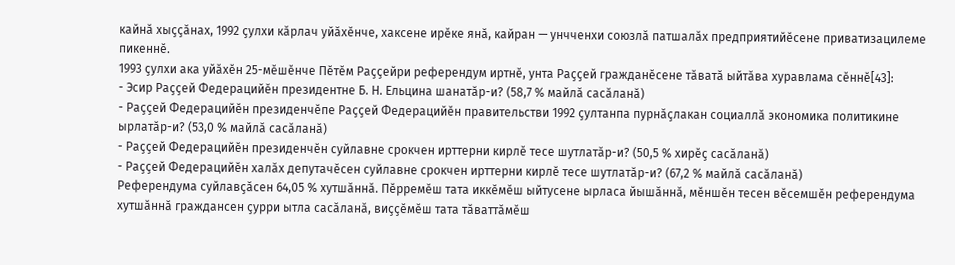кайнӑ хыҫҫӑнах, 1992 ҫулхи кӑрлач уйӑхӗнче, хаксене ирӗке янӑ, кайран — унчченхи союзлӑ патшалӑх предприятийӗсене приватизацилеме пикеннӗ.
1993 ҫулхи ака уйӑхӗн 25-мӗшӗнче Пӗтӗм Раҫҫейри референдум иртнӗ, унта Раҫҫей гражданӗсене тӑватӑ ыйтӑва хуравлама сӗннӗ[43]:
- Эсир Раҫҫей Федерацийӗн президентне Б. Н. Ельцина шанатӑр-и? (58,7 % майлӑ сасӑланӑ)
- Раҫҫей Федерацийӗн президенчӗпе Раҫҫей Федерацийӗн правительстви 1992 ҫултанпа пурнӑҫлакан социаллӑ экономика политикине ырлатӑр-и? (53,0 % майлӑ сасӑланӑ)
- Раҫҫей Федерацийӗн президенчӗн суйлавне срокчен ирттерни кирлӗ тесе шутлатӑр-и? (50,5 % хирӗҫ сасӑланӑ)
- Раҫҫей Федерацийӗн халӑх депутачӗсен суйлавне срокчен ирттерни кирлӗ тесе шутлатӑр-и? (67,2 % майлӑ сасӑланӑ)
Референдума суйлавҫӑсен 64,05 % хутшӑннӑ. Пӗрремӗш тата иккӗмӗш ыйтусене ырласа йышӑннӑ, мӗншӗн тесен вӗсемшӗн референдума хутшӑннӑ граждансен ҫурри ытла сасӑланӑ, виҫҫӗмӗш тата тӑваттӑмӗш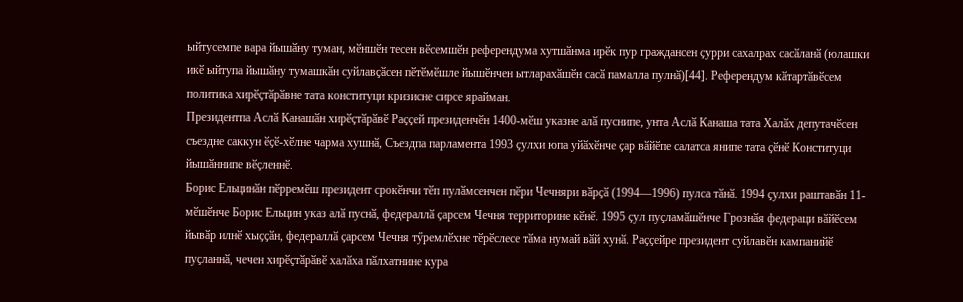ыйтусемпе вара йышӑну туман, мӗншӗн тесен вӗсемшӗн референдума хутшӑнма ирӗк пур граждансен ҫурри сахалрах сасӑланӑ (юлашки икӗ ыйтупа йышӑну тумашкӑн суйлавҫӑсен пӗтӗмӗшле йышӗнчен ытларахӑшӗн сасӑ памалла пулнӑ)[44]. Референдум кӑтартӑвӗсем политика хирӗҫтӑрӑвне тата конституци кризисне сирсе ярайман.
Президентпа Аслӑ Канашӑн хирӗҫтӑрӑвӗ Раҫҫей президенчӗн 1400-мӗш указне алӑ пуснипе, унта Аслӑ Канаша тата Халӑх депутачӗсен съездне саккун ӗҫӗ-хӗлне чарма хушнӑ, Съездпа парламента 1993 ҫулхи юпа уйӑхӗнче ҫар вӑйӗпе салатса янипе тата ҫӗнӗ Конституци йышӑннипе вӗҫленнӗ.
Борис Ельцинӑн пӗрремӗш президент срокӗнчи тӗп пулӑмсенчен пӗри Чечняри вӑрҫӑ (1994—1996) пулса тӑнӑ. 1994 ҫулхи раштавӑн 11-мӗшӗнче Борис Ельцин указ алӑ пуснӑ, федераллӑ ҫарсем Чечня территорине кӗнӗ. 1995 ҫул пуҫламӑшӗнче Грознӑя федераци вӑйӗсем йывӑр илнӗ хыҫҫӑн, федераллӑ ҫарсем Чечня тӳремлӗхне тӗрӗслесе тӑма нумай вӑй хунӑ. Раҫҫейре президент суйлавӗн кампанийӗ пуҫланнӑ, чечен хирӗҫтӑрӑвӗ халӑха пӑлхатнине кура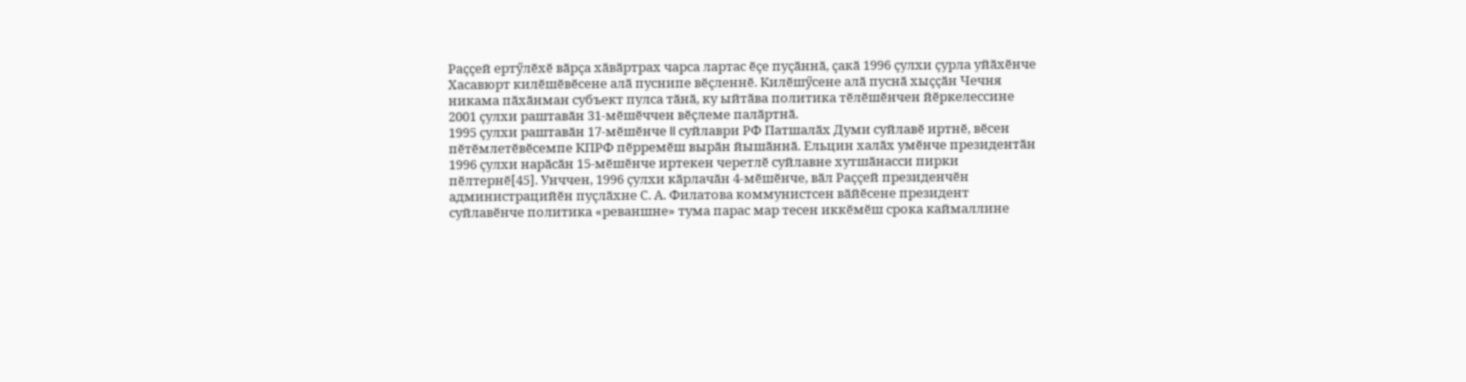Раҫҫей ертӳлӗхӗ вӑрҫа хӑвӑртрах чарса лартас ӗҫе пуҫӑннӑ, ҫакӑ 1996 ҫулхи ҫурла уйӑхӗнче Хасавюрт килӗшӗвӗсене алӑ пуснипе вӗҫленнӗ. Килӗшӳсене алӑ пуснӑ хыҫҫӑн Чечня никама пӑхӑнман субъект пулса тӑнӑ, ку ыйтӑва политика тӗлӗшӗнчен йӗркелессине 2001 ҫулхи раштавӑн 31-мӗшӗччен вӗҫлеме палӑртнӑ.
1995 ҫулхи раштавӑн 17-мӗшӗнче II суйлаври РФ Патшалӑх Думи суйлавӗ иртнӗ, вӗсен пӗтӗмлетӗвӗсемпе КПРФ пӗрремӗш вырӑн йышӑннӑ. Ельцин халӑх умӗнче президентӑн 1996 ҫулхи нарӑсӑн 15-мӗшӗнче иртекен черетлӗ суйлавне хутшӑнасси пирки пӗлтернӗ[45]. Унччен, 1996 ҫулхи кӑрлачӑн 4-мӗшӗнче, вӑл Раҫҫей президенчӗн администрацийӗн пуҫлӑхне С. А. Филатова коммунистсен вӑйӗсене президент суйлавӗнче политика «реваншне» тума парас мар тесен иккӗмӗш срока каймаллине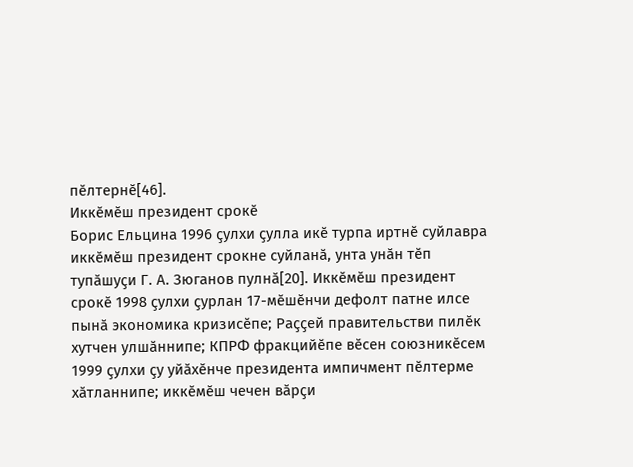пӗлтернӗ[46].
Иккӗмӗш президент срокӗ
Борис Ельцина 1996 ҫулхи ҫулла икӗ турпа иртнӗ суйлавра иккӗмӗш президент срокне суйланӑ, унта унӑн тӗп тупӑшуҫи Г. А. Зюганов пулнӑ[20]. Иккӗмӗш президент срокӗ 1998 ҫулхи ҫурлан 17-мӗшӗнчи дефолт патне илсе пынӑ экономика кризисӗпе; Раҫҫей правительстви пилӗк хутчен улшӑннипе; КПРФ фракцийӗпе вӗсен союзникӗсем 1999 ҫулхи ҫу уйӑхӗнче президента импичмент пӗлтерме хӑтланнипе; иккӗмӗш чечен вӑрҫи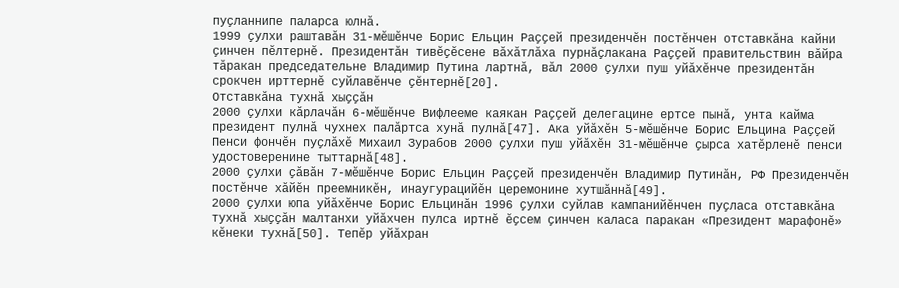пуҫланнипе паларса юлнӑ.
1999 ҫулхи раштавӑн 31-мӗшӗнче Борис Ельцин Раҫҫей президенчӗн постӗнчен отставкӑна кайни ҫинчен пӗлтернӗ. Президентӑн тивӗҫӗсене вӑхӑтлӑха пурнӑҫлакана Раҫҫей правительствин вӑйра тӑракан председательне Владимир Путина лартнӑ, вӑл 2000 ҫулхи пуш уйӑхӗнче президентӑн срокчен ирттернӗ суйлавӗнче ҫӗнтернӗ[20].
Отставкӑна тухнӑ хыҫҫӑн
2000 ҫулхи кӑрлачӑн 6-мӗшӗнче Вифлееме каякан Раҫҫей делегацине ертсе пынӑ, унта кайма президент пулнӑ чухнех палӑртса хунӑ пулнӑ[47]. Ака уйӑхӗн 5-мӗшӗнче Борис Ельцина Раҫҫей Пенси фончӗн пуҫлӑхӗ Михаил Зурабов 2000 ҫулхи пуш уйӑхӗн 31-мӗшӗнче ҫырса хатӗрленӗ пенси удостоверенине тыттарнӑ[48].
2000 ҫулхи ҫӑвӑн 7-мӗшӗнче Борис Ельцин Раҫҫей президенчӗн Владимир Путинӑн, РФ Президенчӗн постӗнче хӑйӗн преемникӗн, инаугурацийӗн церемонине хутшӑннӑ[49].
2000 ҫулхи юпа уйӑхӗнче Борис Ельцинӑн 1996 ҫулхи суйлав кампанийӗнчен пуҫласа отставкӑна тухнӑ хыҫҫӑн малтанхи уйӑхчен пулса иртнӗ ӗҫсем ҫинчен каласа паракан «Президент марафонӗ» кӗнеки тухнӑ[50]. Тепӗр уйӑхран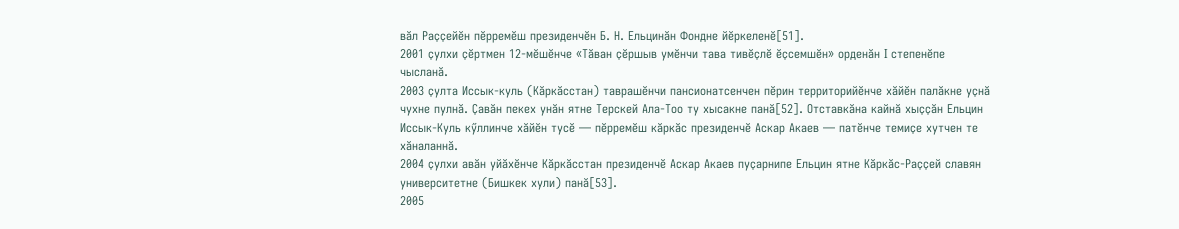вӑл Раҫҫейӗн пӗрремӗш президенчӗн Б. Н. Ельцинӑн Фондне йӗркеленӗ[51].
2001 ҫулхи ҫӗртмен 12-мӗшӗнче «Тӑван ҫӗршыв умӗнчи тава тивӗҫлӗ ӗҫсемшӗн» орденӑн I степенӗпе чысланӑ.
2003 ҫулта Иссык-куль (Кӑркӑсстан) таврашӗнчи пансионатсенчен пӗрин территорийӗнче хӑйӗн палӑкне уҫнӑ чухне пулнӑ. Ҫавӑн пекех унӑн ятне Терскей Ала-Тоо ту хысакне панӑ[52]. Отставкӑна кайнӑ хыҫҫӑн Ельцин Иссык-Куль кӳллинче хӑйӗн тусӗ — пӗрремӗш кӑркӑс президенчӗ Аскар Акаев — патӗнче темиҫе хутчен те хӑналаннӑ.
2004 ҫулхи авӑн уйӑхӗнче Кӑркӑсстан президенчӗ Аскар Акаев пуҫарнипе Ельцин ятне Кӑркӑс-Раҫҫей славян университетне (Бишкек хули) панӑ[53].
2005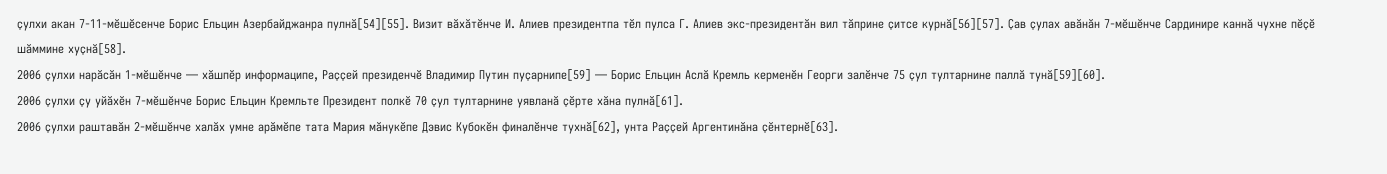ҫулхи акан 7-11-мӗшӗсенче Борис Ельцин Азербайджанра пулнӑ[54][55]. Визит вӑхӑтӗнче И. Алиев президентпа тӗл пулса Г. Алиев экс-президентӑн вил тӑприне ҫитсе курнӑ[56][57]. Ҫав ҫулах авӑнӑн 7-мӗшӗнче Сардинире каннӑ чухне пӗҫӗ шӑммине хуҫнӑ[58].
2006 ҫулхи нарӑсӑн 1-мӗшӗнче — хӑшпӗр информаципе, Раҫҫей президенчӗ Владимир Путин пуҫарнипе[59] — Борис Ельцин Аслӑ Кремль керменӗн Георги залӗнче 75 ҫул тултарнине паллӑ тунӑ[59][60].
2006 ҫулхи ҫу уйӑхӗн 7-мӗшӗнче Борис Ельцин Кремльте Президент полкӗ 70 ҫул тултарнине уявланӑ ҫӗрте хӑна пулнӑ[61].
2006 ҫулхи раштавӑн 2-мӗшӗнче халӑх умне арӑмӗпе тата Мария мӑнукӗпе Дэвис Кубокӗн финалӗнче тухнӑ[62], унта Раҫҫей Аргентинӑна ҫӗнтернӗ[63].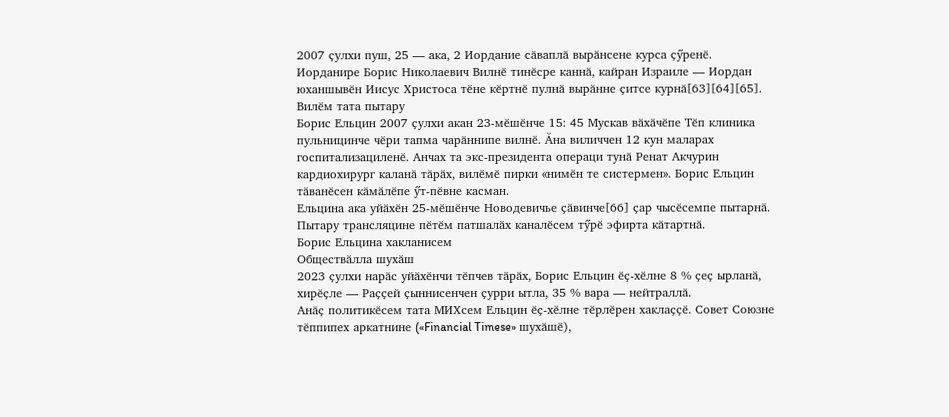2007 ҫулхи пуш, 25 — ака, 2 Иордание сӑваплӑ вырӑнсене курса ҫӳренӗ. Иорданире Борис Николаевич Вилнӗ тинӗсре каннӑ, кайран Израиле — Иордан юханшывӗн Иисус Христоса тӗне кӗртнӗ пулнӑ вырӑнне ҫитсе курнӑ[63][64][65].
Вилӗм тата пытару
Борис Ельцин 2007 ҫулхи акан 23-мӗшӗнче 15: 45 Мускав вӑхӑчӗпе Тӗп клиника пульницинче чӗри тапма чарӑннипе вилнӗ. Ӑна виличчен 12 кун маларах госпитализациленӗ. Анчах та экс-президента операци тунӑ Ренат Акчурин кардиохирург каланӑ тӑрӑх, вилӗмӗ пирки «нимӗн те систермен». Борис Ельцин тӑванӗсен кӑмӑлӗпе ӳт-пӗвне касман.
Ельцина ака уйӑхӗн 25-мӗшӗнче Новодевичье ҫӑвинче[66] ҫар чысӗсемпе пытарнӑ. Пытару трансляцине пӗтӗм патшалӑх каналӗсем тӳрӗ эфирта кӑтартнӑ.
Борис Ельцина хакланисем
Обществӑлла шухӑш
2023 ҫулхи нарӑс уйӑхӗнчи тӗпчев тӑрӑх, Борис Ельцин ӗҫ-хӗлне 8 % ҫеҫ ырланӑ, хирӗҫле — Раҫҫей ҫыннисенчен ҫурри ытла, 35 % вара — нейтраллӑ.
Анӑҫ политикӗсем тата МИХсем Ельцин ӗҫ-хӗлне тӗрлӗрен хаклаҫҫӗ. Совет Союзне тӗппипех аркатнине («Financial Timese» шухӑшӗ),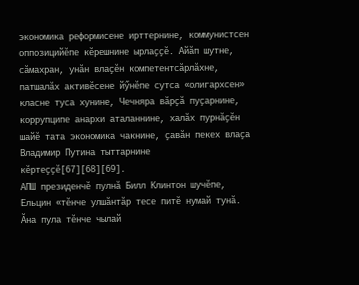экономика реформисене ирттернине, коммунистсен оппозицийӗпе кӗрешнине ырлаҫҫӗ. Айӑп шутне, сӑмахран, унӑн влаҫӗн компетентсӑрлӑхне, патшалӑх активӗсене йӳнӗпе сутса «олигархсен» класне туса хунине, Чечняра вӑрҫӑ пуҫарнине, коррупципе анархи аталаннине, халӑх пурнӑҫӗн шайӗ тата экономика чакнине, ҫавӑн пекех влаҫа Владимир Путина тыттарнине кӗртеҫҫӗ[67][68][69].
АПШ президенчӗ пулнӑ Билл Клинтон шучӗпе, Ельцин «тӗнче улшӑнтӑр тесе питӗ нумай тунӑ. Ӑна пула тӗнче чылай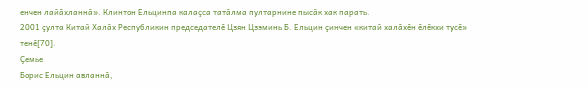енчен лайӑхланнӑ». Клинтон Ельцинпа калаҫса татӑлма пултарнине пысӑк хак парать.
2001 ҫулта Китай Халӑх Республикин председателӗ Цзян Цзэминь Б. Ельцин ҫинчен «китай халӑхӗн ӗлӗкхи тусӗ» тенӗ[70].
Ҫемье
Борис Ельцин авланнӑ,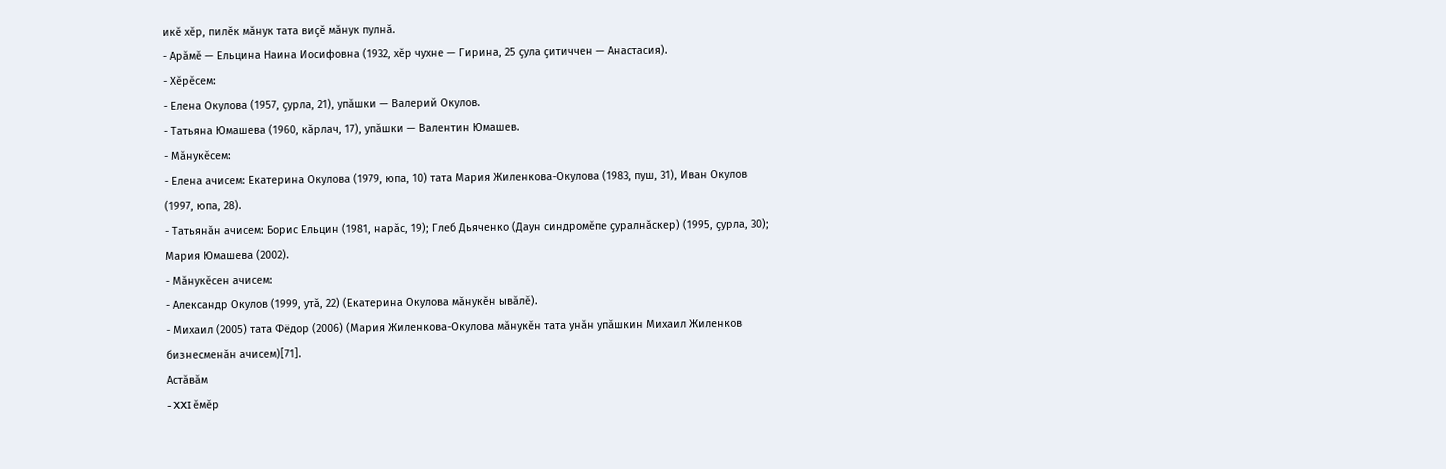икӗ хӗр, пилӗк мӑнук тата виҫӗ мӑнук пулнӑ.
- Арӑмӗ — Ельцина Наина Иосифовна (1932, хӗр чухне — Гирина, 25 ҫула ҫитиччен — Анастасия).
- Хӗрӗсем:
- Елена Окулова (1957, ҫурла, 21), упӑшки — Валерий Окулов.
- Татьяна Юмашева (1960, кӑрлач, 17), упӑшки — Валентин Юмашев.
- Мӑнукӗсем:
- Елена ачисем: Екатерина Окулова (1979, юпа, 10) тата Мария Жиленкова-Окулова (1983, пуш, 31), Иван Окулов (1997, юпа, 28).
- Татьянӑн ачисем: Борис Ельцин (1981, нарӑс, 19); Глеб Дьяченко (Даун синдромӗпе ҫуралнӑскер) (1995, ҫурла, 30); Мария Юмашева (2002).
- Мӑнукӗсен ачисем:
- Александр Окулов (1999, утӑ, 22) (Екатерина Окулова мӑнукӗн ывӑлӗ).
- Михаил (2005) тата Фёдор (2006) (Мария Жиленкова-Окулова мӑнукӗн тата унӑн упӑшкин Михаил Жиленков бизнесменӑн ачисем)[71].
Астӑвӑм
- XXI ӗмӗр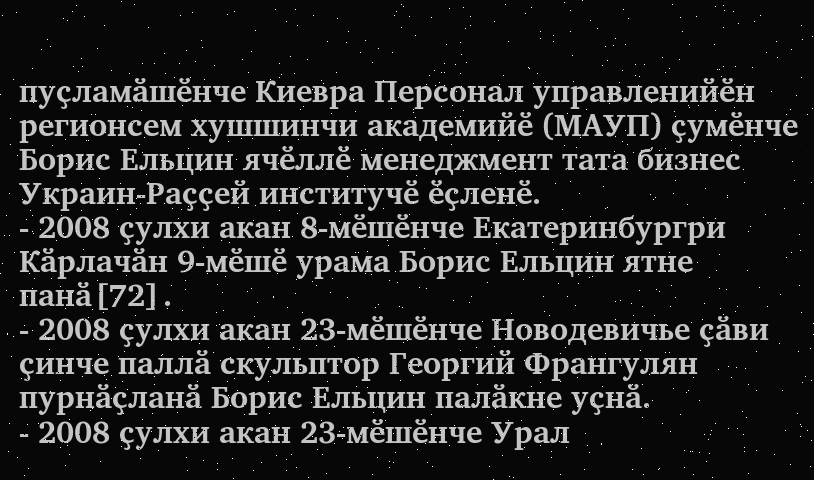пуҫламӑшӗнче Киевра Персонал управленийӗн регионсем хушшинчи академийӗ (МАУП) ҫумӗнче Борис Ельцин ячӗллӗ менеджмент тата бизнес Украин-Раҫҫей институчӗ ӗҫленӗ.
- 2008 ҫулхи акан 8-мӗшӗнче Екатеринбургри Кӑрлачӑн 9-мӗшӗ урама Борис Ельцин ятне панӑ[72].
- 2008 ҫулхи акан 23-мӗшӗнче Новодевичье ҫӑви ҫинче паллӑ скульптор Георгий Франгулян пурнӑҫланӑ Борис Ельцин палӑкне уҫнӑ.
- 2008 ҫулхи акан 23-мӗшӗнче Урал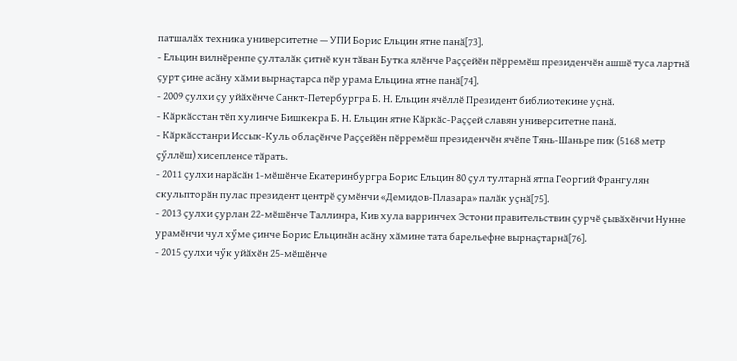патшалӑх техника университетне — УПИ Борис Ельцин ятне панӑ[73].
- Ельцин вилнӗренпе ҫулталӑк ҫитнӗ кун тӑван Бутка ялӗнче Раҫҫейӗн пӗрремӗш президенчӗн ашшӗ туса лартнӑ ҫурт ҫине асӑну хӑми вырнаҫтарса пӗр урама Ельцина ятне панӑ[74].
- 2009 ҫулхи ҫу уйӑхӗнче Санкт-Петербургра Б. Н. Ельцин ячӗллӗ Президент библиотекине уҫнӑ.
- Кӑркӑсстан тӗп хулинче Бишкекра Б. Н. Ельцин ятне Кӑркӑс-Раҫҫей славян университетне панӑ.
- Кӑркӑсстанри Иссык-Куль облаҫӗнче Раҫҫейӗн пӗрремӗш президенчӗн ячӗпе Тянь-Шаньре пик (5168 метр ҫӳллӗш) хисепленсе тӑрать.
- 2011 ҫулхи нарӑсӑн 1-мӗшӗнче Екатеринбургра Борис Ельцин 80 ҫул тултарнӑ ятпа Георгий Франгулян скульпторӑн пулас президент центрӗ ҫумӗнчи «Демидов-Плазара» палӑк уҫнӑ[75].
- 2013 ҫулхи ҫурлан 22-мӗшӗнче Таллинра, Кив хула варринчех Эстони правительствин ҫурчӗ ҫывӑхӗнчи Нунне урамӗнчи чул хӳме ҫинче Борис Ельцинӑн асӑну хӑмине тата барельефне вырнаҫтарнӑ[76].
- 2015 ҫулхи чӳк уйӑхӗн 25-мӗшӗнче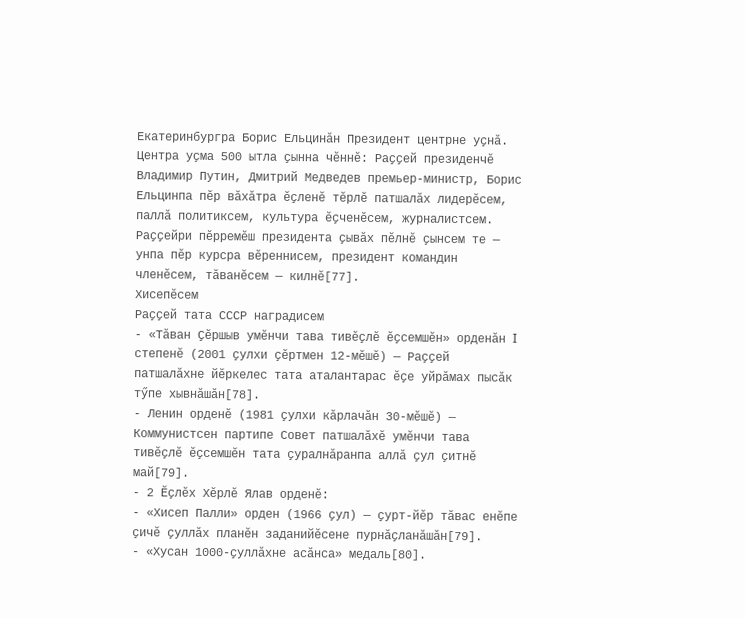Екатеринбургра Борис Ельцинӑн Президент центрне уҫнӑ. Центра уҫма 500 ытла ҫынна чӗннӗ: Раҫҫей президенчӗ Владимир Путин, Дмитрий Медведев премьер-министр, Борис Ельцинпа пӗр вӑхӑтра ӗҫленӗ тӗрлӗ патшалӑх лидерӗсем, паллӑ политиксем, культура ӗҫченӗсем, журналистсем. Раҫҫейри пӗрремӗш президента ҫывӑх пӗлнӗ ҫынсем те — унпа пӗр курсра вӗреннисем, президент командин членӗсем, тӑванӗсем — килнӗ[77].
Хисепӗсем
Раҫҫей тата СССР наградисем
- «Тӑван Ҫӗршыв умӗнчи тава тивӗҫлӗ ӗҫсемшӗн» орденӑн I степенӗ (2001 ҫулхи ҫӗртмен 12-мӗшӗ) — Раҫҫей патшалӑхне йӗркелес тата аталантарас ӗҫе уйрӑмах пысӑк тӳпе хывнӑшӑн[78].
- Ленин орденӗ (1981 ҫулхи кӑрлачӑн 30-мӗшӗ) — Коммунистсен партипе Совет патшалӑхӗ умӗнчи тава тивӗҫлӗ ӗҫсемшӗн тата ҫуралнӑранпа аллӑ ҫул ҫитнӗ май[79].
- 2 Ӗҫлӗх Хӗрлӗ Ялав орденӗ:
- «Хисеп Палли» орден (1966 ҫул) — ҫурт-йӗр тӑвас енӗпе ҫичӗ ҫуллӑх планӗн заданийӗсене пурнӑҫланӑшӑн[79].
- «Хусан 1000-ҫуллӑхне асӑнса» медаль[80].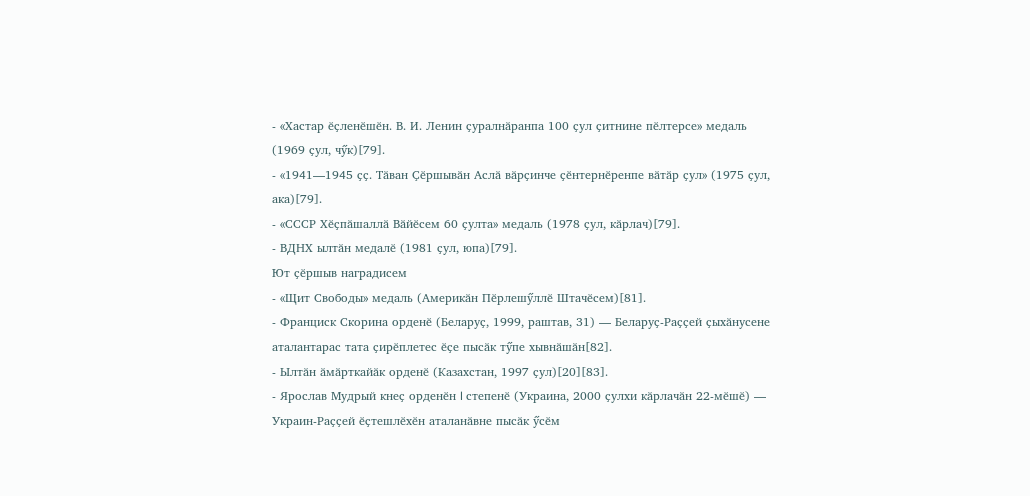- «Хастар ӗҫленӗшӗн. В. И. Ленин ҫуралнӑранпа 100 ҫул ҫитнине пӗлтерсе» медаль (1969 ҫул, чӳк)[79].
- «1941—1945 ҫҫ. Тӑван Ҫӗршывӑн Аслӑ вӑрҫинче ҫӗнтернӗренпе вӑтӑр ҫул» (1975 ҫул, ака)[79].
- «СССР Хӗҫпӑшаллӑ Вӑйӗсем 60 ҫулта» медаль (1978 ҫул, кӑрлач)[79].
- ВДНХ ылтӑн медалӗ (1981 ҫул, юпа)[79].
Ют ҫӗршыв наградисем
- «Щит Свободы» медаль (Америкӑн Пӗрлешӳллӗ Штачӗсем)[81].
- Франциск Скорина орденӗ (Беларуҫ, 1999, раштав, 31) — Беларуҫ-Раҫҫей ҫыхӑнусене аталантарас тата ҫирӗплетес ӗҫе пысӑк тӳпе хывнӑшӑн[82].
- Ылтӑн ӑмӑрткайӑк орденӗ (Казахстан, 1997 ҫул)[20][83].
- Ярослав Мудрый кнеҫ орденӗн I степенӗ (Украина, 2000 ҫулхи кӑрлачӑн 22-мӗшӗ) — Украин-Раҫҫей ӗҫтешлӗхӗн аталанӑвне пысӑк ӳсӗм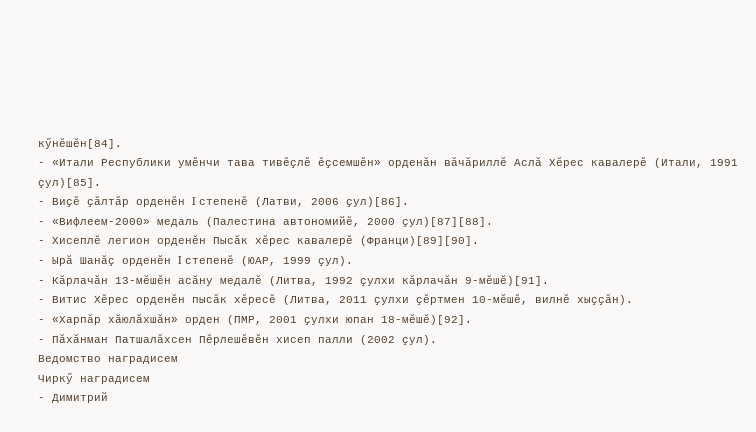кӳнӗшӗн[84].
- «Итали Республики умӗнчи тава тивӗҫлӗ ӗҫсемшӗн» орденӑн вӑчӑриллӗ Аслӑ Хӗрес кавалерӗ (Итали, 1991 ҫул)[85].
- Виҫӗ ҫӑлтӑр орденӗн I степенӗ (Латви, 2006 ҫул)[86].
- «Вифлеем-2000» медаль (Палестина автономийӗ, 2000 ҫул)[87][88].
- Хисеплӗ легион орденӗн Пысӑк хӗрес кавалерӗ (Франци)[89][90].
- Ырӑ Шанӑҫ орденӗн I степенӗ (ЮАР, 1999 ҫул).
- Кӑрлачӑн 13-мӗшӗн асӑну медалӗ (Литва, 1992 ҫулхи кӑрлачӑн 9-мӗшӗ)[91].
- Витис Хӗрес орденӗн пысӑк хӗресӗ (Литва, 2011 ҫулхи ҫӗртмен 10-мӗшӗ, вилнӗ хыҫҫӑн).
- «Харпӑр хӑюлӑхшӑн» орден (ПМР, 2001 ҫулхи юпан 18-мӗшӗ)[92].
- Пӑхӑнман Патшалӑхсен Пӗрлешӗвӗн хисеп палли (2002 ҫул).
Ведомство наградисем
Чиркӳ наградисем
- Димитрий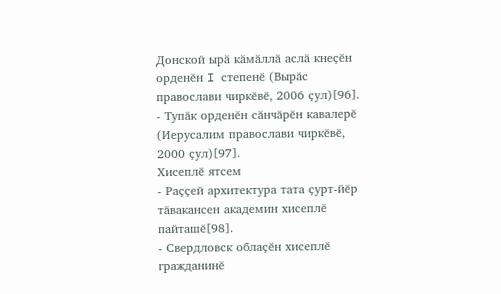Донской ырӑ кӑмӑллӑ аслӑ кнеҫӗн орденӗн I степенӗ (Вырӑс православи чиркӗвӗ, 2006 ҫул)[96].
- Тупӑк орденӗн сӑнчӑрӗн кавалерӗ (Иерусалим православи чиркӗвӗ, 2000 ҫул)[97].
Хисеплӗ ятсем
- Раҫҫей архитектура тата ҫурт-йӗр тӑвакансен академин хисеплӗ пайташӗ[98].
- Свердловск облаҫӗн хисеплӗ гражданинӗ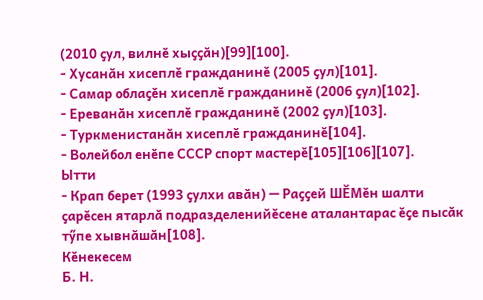(2010 ҫул, вилнӗ хыҫҫӑн)[99][100].
- Хусанӑн хисеплӗ гражданинӗ (2005 ҫул)[101].
- Самар облаҫӗн хисеплӗ гражданинӗ (2006 ҫул)[102].
- Ереванӑн хисеплӗ гражданинӗ (2002 ҫул)[103].
- Туркменистанӑн хисеплӗ гражданинӗ[104].
- Волейбол енӗпе СССР спорт мастерӗ[105][106][107].
Ытти
- Крап берет (1993 ҫулхи авӑн) — Раҫҫей ШӖМӗн шалти ҫарӗсен ятарлӑ подразделенийӗсене аталантарас ӗҫе пысӑк тӳпе хывнӑшӑн[108].
Кӗнекесем
Б. Н.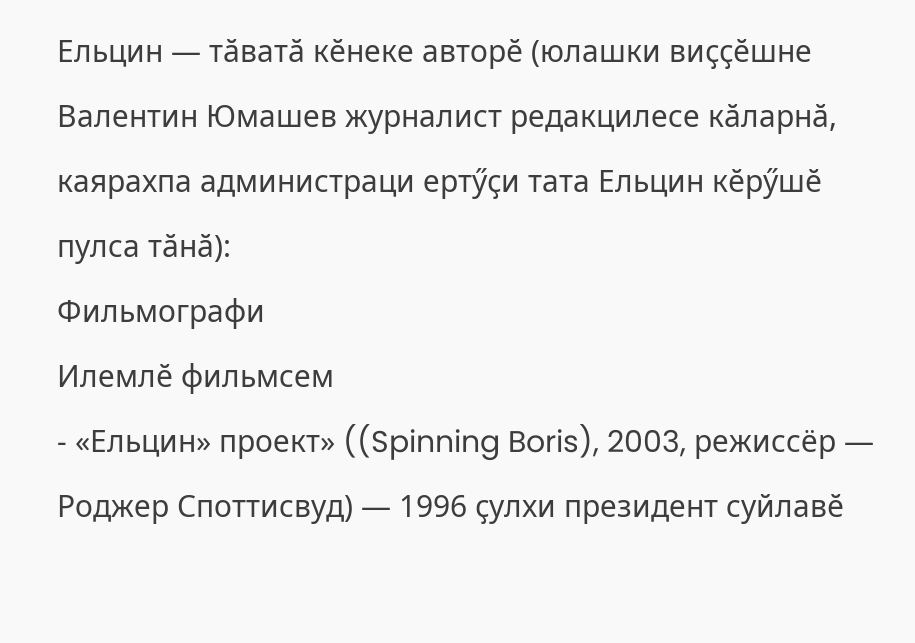Ельцин — тӑватӑ кӗнеке авторӗ (юлашки виҫҫӗшне Валентин Юмашев журналист редакцилесе кӑларнӑ, каярахпа администраци ертӳҫи тата Ельцин кӗрӳшӗ пулса тӑнӑ):
Фильмографи
Илемлӗ фильмсем
- «Ельцин» проект» ((Spinning Boris), 2003, режиссёр — Роджер Споттисвуд) — 1996 ҫулхи президент суйлавӗ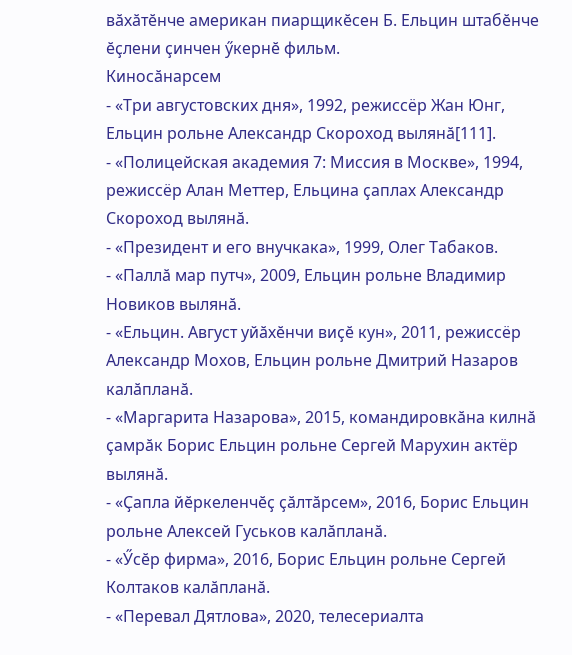вӑхӑтӗнче американ пиарщикӗсен Б. Ельцин штабӗнче ӗҫлени ҫинчен ӳкернӗ фильм.
Киносӑнарсем
- «Три августовских дня», 1992, режиссёр Жан Юнг, Ельцин рольне Александр Скороход вылянӑ[111].
- «Полицейская академия 7: Миссия в Москве», 1994, режиссёр Алан Меттер, Ельцина ҫаплах Александр Скороход вылянӑ.
- «Президент и его внучкака», 1999, Олег Табаков.
- «Паллӑ мар путч», 2009, Ельцин рольне Владимир Новиков вылянӑ.
- «Ельцин. Август уйӑхӗнчи виҫӗ кун», 2011, режиссёр Александр Мохов, Ельцин рольне Дмитрий Назаров калӑпланӑ.
- «Маргарита Назарова», 2015, командировкӑна килнӑ ҫамрӑк Борис Ельцин рольне Сергей Марухин актёр вылянӑ.
- «Ҫапла йӗркеленчӗҫ ҫӑлтӑрсем», 2016, Борис Ельцин рольне Алексей Гуськов калӑпланӑ.
- «Ӳсӗр фирма», 2016, Борис Ельцин рольне Сергей Колтаков калӑпланӑ.
- «Перевал Дятлова», 2020, телесериалта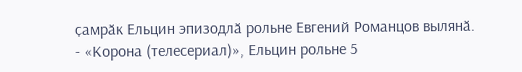ҫамрӑк Ельцин эпизодлӑ рольне Евгений Романцов вылянӑ.
- «Корона (телесериал)», Ельцин рольне 5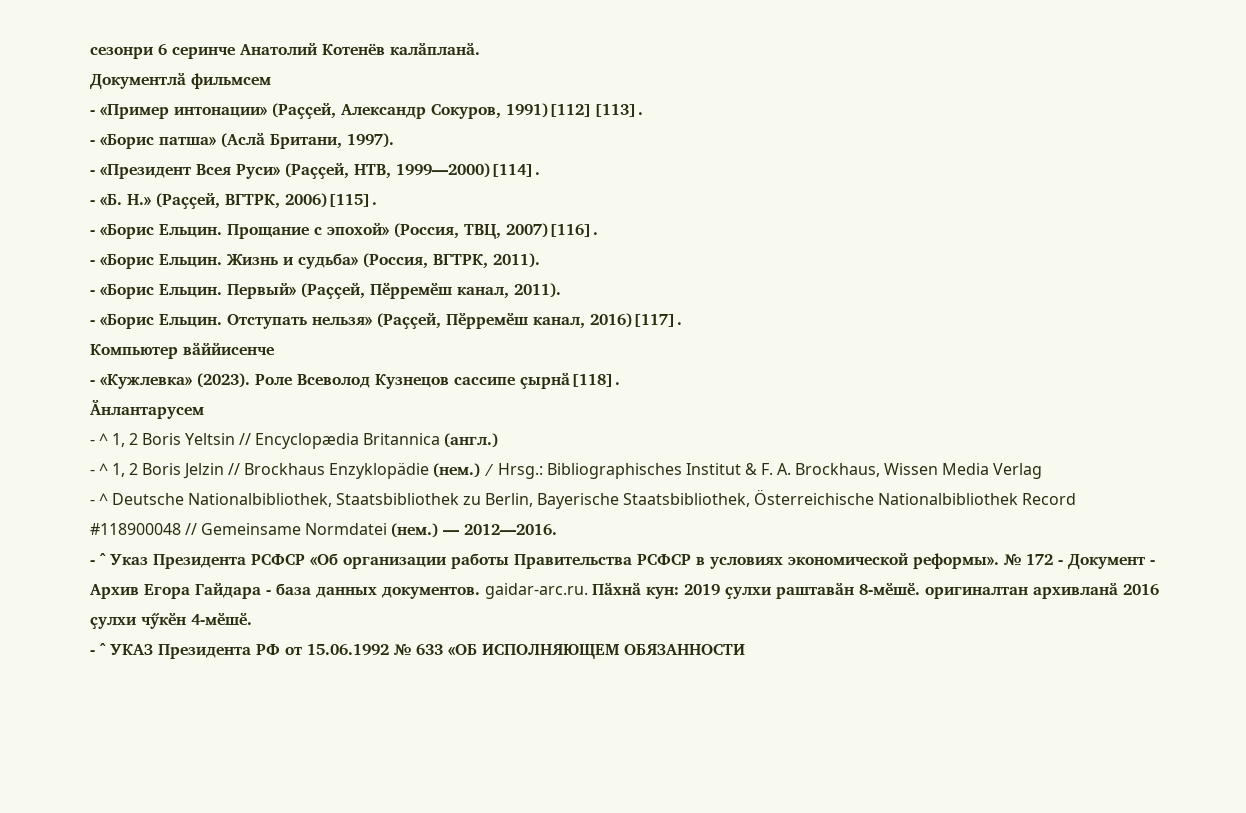сезонри 6 серинче Анатолий Котенёв калӑпланӑ.
Документлӑ фильмсем
- «Пример интонации» (Раҫҫей, Александр Сокуров, 1991)[112][113].
- «Борис патша» (Аслӑ Британи, 1997).
- «Президент Всея Руси» (Раҫҫей, НТВ, 1999—2000)[114].
- «Б. Н.» (Раҫҫей, ВГТРК, 2006)[115].
- «Борис Ельцин. Прощание с эпохой» (Россия, ТВЦ, 2007)[116].
- «Борис Ельцин. Жизнь и судьба» (Россия, ВГТРК, 2011).
- «Борис Ельцин. Первый» (Раҫҫей, Пӗрремӗш канал, 2011).
- «Борис Ельцин. Отступать нельзя» (Раҫҫей, Пӗрремӗш канал, 2016)[117].
Компьютер вӑййисенче
- «Кужлевка» (2023). Роле Всеволод Кузнецов сассипе ҫырнӑ[118].
Ӑнлантарусем
- ^ 1, 2 Boris Yeltsin // Encyclopædia Britannica (англ.)
- ^ 1, 2 Boris Jelzin // Brockhaus Enzyklopädie (нем.) / Hrsg.: Bibliographisches Institut & F. A. Brockhaus, Wissen Media Verlag
- ^ Deutsche Nationalbibliothek, Staatsbibliothek zu Berlin, Bayerische Staatsbibliothek, Österreichische Nationalbibliothek Record #118900048 // Gemeinsame Normdatei (нем.) — 2012—2016.
- ^ Указ Президента РСФСР «Об организации работы Правительства РСФСР в условиях экономической реформы». № 172 - Документ - Архив Егора Гайдара - база данных документов. gaidar-arc.ru. Пӑхнӑ кун: 2019 ҫулхи раштавӑн 8-мӗшӗ. оригиналтан архивланӑ 2016 ҫулхи чӳкӗн 4-мӗшӗ.
- ^ УКАЗ Президента РФ от 15.06.1992 № 633 «ОБ ИСПОЛНЯЮЩЕМ ОБЯЗАННОСТИ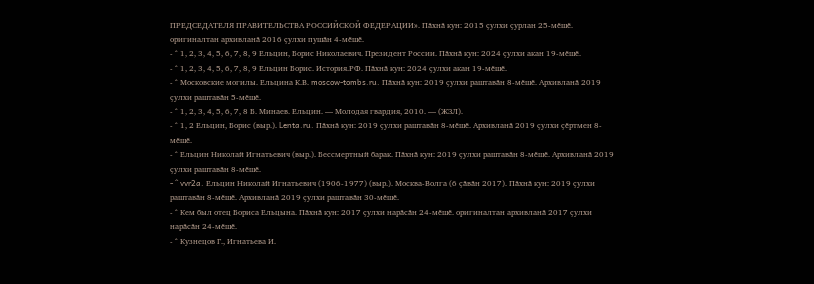ПРЕДСЕДАТЕЛЯ ПРАВИТЕЛЬСТВА РОССИЙСКОЙ ФЕДЕРАЦИИ». Пӑхнӑ кун: 2015 ҫулхи ҫурлан 25-мӗшӗ. оригиналтан архивланӑ 2016 ҫулхи пушӑн 4-мӗшӗ.
- ^ 1, 2, 3, 4, 5, 6, 7, 8, 9 Ельцин, Борис Николаевич. Президент России. Пӑхнӑ кун: 2024 ҫулхи акан 19-мӗшӗ.
- ^ 1, 2, 3, 4, 5, 6, 7, 8, 9 Ельцин Борис. История.РФ. Пӑхнӑ кун: 2024 ҫулхи акан 19-мӗшӗ.
- ^ Московские могилы. Ельцина К.В. moscow-tombs.ru. Пӑхнӑ кун: 2019 ҫулхи раштавӑн 8-мӗшӗ. Архивланӑ 2019 ҫулхи раштавӑн 5-мӗшӗ.
- ^ 1, 2, 3, 4, 5, 6, 7, 8 Б. Минаев. Ельцин. — Молодая гвардия, 2010. — (ЖЗЛ).
- ^ 1, 2 Ельцин, Борис (выр.). Lenta.ru. Пӑхнӑ кун: 2019 ҫулхи раштавӑн 8-мӗшӗ. Архивланӑ 2019 ҫулхи ҫӗртмен 8-мӗшӗ.
- ^ Ельцин Николай Игнатьевич (выр.). Бессмертный барак. Пӑхнӑ кун: 2019 ҫулхи раштавӑн 8-мӗшӗ. Архивланӑ 2019 ҫулхи раштавӑн 8-мӗшӗ.
- ^ vvr2a. Ельцин Николай Игнатьевич (1906-1977) (выр.). Москва-Волга (6 ҫӑвӑн 2017). Пӑхнӑ кун: 2019 ҫулхи раштавӑн 8-мӗшӗ. Архивланӑ 2019 ҫулхи раштавӑн 30-мӗшӗ.
- ^ Кем был отец Бориса Ельцына. Пӑхнӑ кун: 2017 ҫулхи нарӑсӑн 24-мӗшӗ. оригиналтан архивланӑ 2017 ҫулхи нарӑсӑн 24-мӗшӗ.
- ^ Кузнецов Г., Игнатьева И.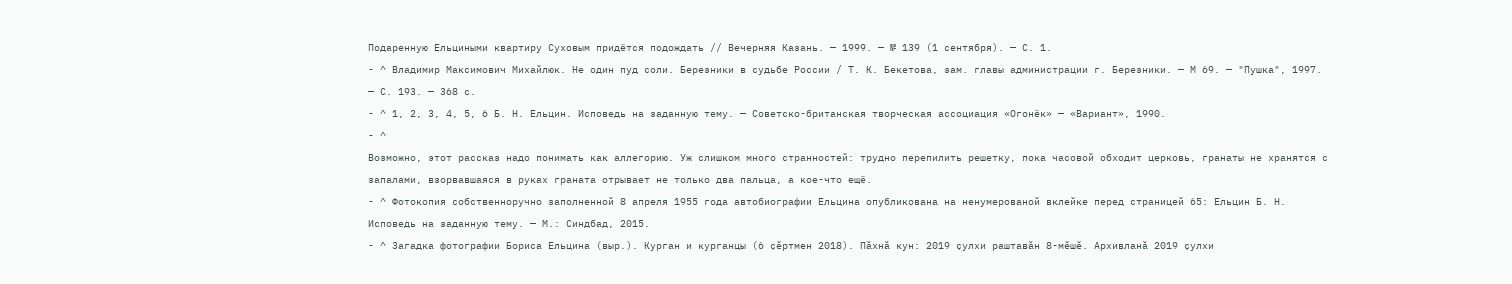Подаренную Ельциными квартиру Суховым придётся подождать // Вечерняя Казань. — 1999. — № 139 (1 сентября). — С. 1.
- ^ Владимир Максимович Михайлюк. Не один пуд соли. Березники в судьбе России / Т. К. Бекетова, зам. главы администрации г. Березники. — М 69. — "Пушка", 1997. — С. 193. — 368 с.
- ^ 1, 2, 3, 4, 5, 6 Б. Н. Ельцин. Исповедь на заданную тему. — Советско-британская творческая ассоциация «Огонёк» — «Вариант», 1990.
- ^
Возможно, этот рассказ надо понимать как аллегорию. Уж слишком много странностей: трудно перепилить решетку, пока часовой обходит церковь, гранаты не хранятся с запалами, взорвавшаяся в руках граната отрывает не только два пальца, а кое-что ещё.
- ^ Фотокопия собственноручно заполненной 8 апреля 1955 года автобиографии Ельцина опубликована на ненумерованой вклейке перед страницей 65: Ельцин Б. Н. Исповедь на заданную тему. — М.: Синдбад, 2015.
- ^ Загадка фотографии Бориса Ельцина (выр.). Курган и курганцы (6 ҫӗртмен 2018). Пӑхнӑ кун: 2019 ҫулхи раштавӑн 8-мӗшӗ. Архивланӑ 2019 ҫулхи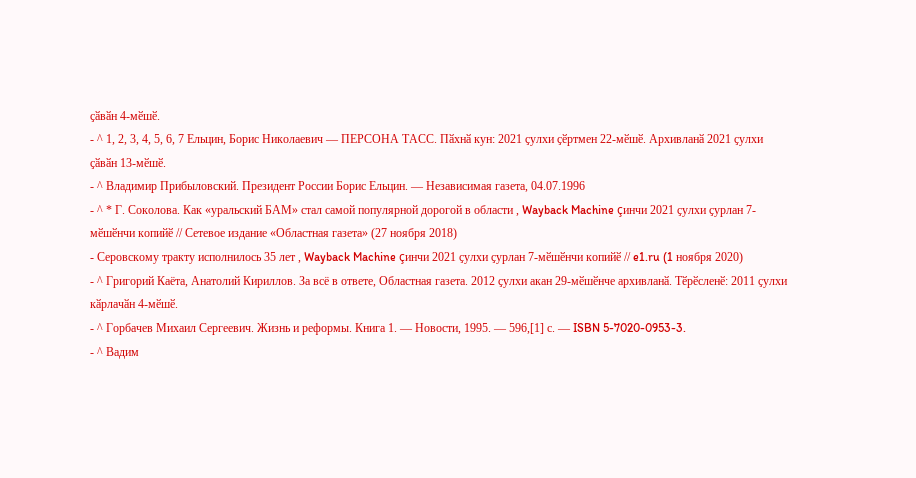ҫӑвӑн 4-мӗшӗ.
- ^ 1, 2, 3, 4, 5, 6, 7 Ельцин, Борис Николаевич — ПЕРСОНА ТАСС. Пӑхнӑ кун: 2021 ҫулхи ҫӗртмен 22-мӗшӗ. Архивланӑ 2021 ҫулхи ҫӑвӑн 13-мӗшӗ.
- ^ Владимир Прибыловский. Президент России Борис Ельцин. — Независимая газета, 04.07.1996
- ^ * Г. Соколова. Как «уральский БАМ» стал самой популярной дорогой в области , Wayback Machine çинчи 2021 ҫулхи ҫурлан 7-мӗшӗнчи копийӗ // Сетевое издание «Областная газета» (27 ноября 2018)
- Серовскому тракту исполнилось 35 лет , Wayback Machine çинчи 2021 ҫулхи ҫурлан 7-мӗшӗнчи копийӗ // e1.ru (1 ноября 2020)
- ^ Григорий Каёта, Анатолий Кириллов. За всё в ответе, Областная газета. 2012 ҫулхи акан 29-мӗшӗнче архивланӑ. Тӗрӗсленӗ: 2011 ҫулхи кӑрлачӑн 4-мӗшӗ.
- ^ Горбачев Михаил Сергеевич. Жизнь и реформы. Книга 1. — Новости, 1995. — 596,[1] с. — ISBN 5-7020-0953-3.
- ^ Вадим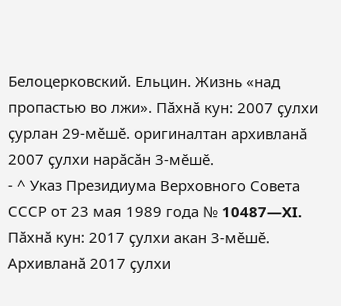Белоцерковский. Ельцин. Жизнь «над пропастью во лжи». Пӑхнӑ кун: 2007 ҫулхи ҫурлан 29-мӗшӗ. оригиналтан архивланӑ 2007 ҫулхи нарӑсӑн 3-мӗшӗ.
- ^ Указ Президиума Верховного Совета СССР от 23 мая 1989 года № 10487—XI. Пӑхнӑ кун: 2017 ҫулхи акан 3-мӗшӗ. Архивланӑ 2017 ҫулхи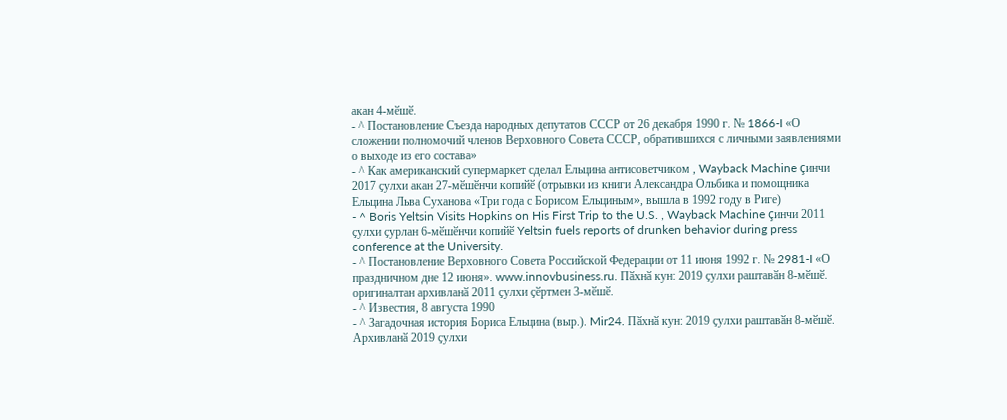акан 4-мӗшӗ.
- ^ Постановление Съезда народных депутатов СССР от 26 декабря 1990 г. № 1866-I «О сложении полномочий членов Верховного Совета СССР, обратившихся с личными заявлениями о выходе из его состава»
- ^ Как американский супермаркет сделал Ельцина антисоветчиком , Wayback Machine çинчи 2017 ҫулхи акан 27-мӗшӗнчи копийӗ (отрывки из книги Александра Ольбика и помощника Ельцина Льва Суханова «Три года с Борисом Ельциным», вышла в 1992 году в Риге)
- ^ Boris Yeltsin Visits Hopkins on His First Trip to the U.S. , Wayback Machine çинчи 2011 ҫулхи ҫурлан 6-мӗшӗнчи копийӗ Yeltsin fuels reports of drunken behavior during press conference at the University.
- ^ Постановление Верховного Совета Российской Федерации от 11 июня 1992 г. № 2981-I «О праздничном дне 12 июня». www.innovbusiness.ru. Пӑхнӑ кун: 2019 ҫулхи раштавӑн 8-мӗшӗ. оригиналтан архивланӑ 2011 ҫулхи ҫӗртмен 3-мӗшӗ.
- ^ Известия, 8 августа 1990
- ^ Загадочная история Бориса Ельцина (выр.). Mir24. Пӑхнӑ кун: 2019 ҫулхи раштавӑн 8-мӗшӗ. Архивланӑ 2019 ҫулхи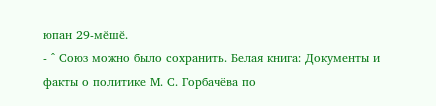юпан 29-мӗшӗ.
- ^ Союз можно было сохранить. Белая книга: Документы и факты о политике М. С. Горбачёва по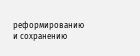реформированию и сохранению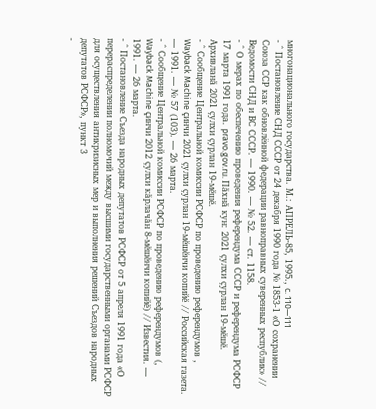многонационального государства. М.: АПРЕЛЬ-85, 1995., c. 110—111
- ^ Постановление СНД СССР от 24 декабря 1990 года № 1853-1 «О сохранении Союза ССР как обновлённой федерации равноправных суверенных республик» // Ведомости СНД и ВС СССР. — 1990. — № 52. — ст. 1158.
- ^ О мерах по обеспечению проведения референдума СССР и референдума РСФСР 17 марта 1991 года. pravo.gov.ru. Пӑхнӑ кун: 2021 ҫулхи ҫурлан 19-мӗшӗ. Архивланӑ 2021 ҫулхи ҫурлан 19-мӗшӗ.
- ^ Сообщение Центральной комиссии РСФСР по проведению референдумов , Wayback Machine çинчи 2021 ҫулхи ҫурлан 19-мӗшӗнчи копийӗ // Российская газета. — 1991. — № 57 (103). — 26 марта.
- ^ Сообщение Центральной комиссии РСФСР по проведению референдумов (, Wayback Machine çинчи 2012 ҫулхи кӑрлачӑн 8-мӗшӗнчи копийӗ) // Известия. — 1991. — 26 марта.
- ^ Постановление Съезда народных депутатов РСФСР от 5 апреля 1991 года «О перераспределении полномочий между высшими государственными органами РСФСР для осуществления антикризисных мер и выполнения решений Съездов народных депутатов РСФСР», пункт 3
-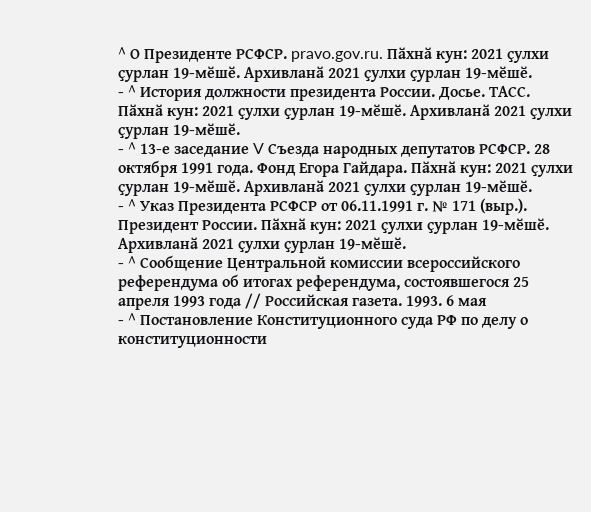^ О Президенте РСФСР. pravo.gov.ru. Пӑхнӑ кун: 2021 ҫулхи ҫурлан 19-мӗшӗ. Архивланӑ 2021 ҫулхи ҫурлан 19-мӗшӗ.
- ^ История должности президента России. Досье. ТАСС. Пӑхнӑ кун: 2021 ҫулхи ҫурлан 19-мӗшӗ. Архивланӑ 2021 ҫулхи ҫурлан 19-мӗшӗ.
- ^ 13-е заседание V Съезда народных депутатов РСФСР. 28 октября 1991 года. Фонд Егора Гайдара. Пӑхнӑ кун: 2021 ҫулхи ҫурлан 19-мӗшӗ. Архивланӑ 2021 ҫулхи ҫурлан 19-мӗшӗ.
- ^ Указ Президента РСФСР от 06.11.1991 г. № 171 (выр.). Президент России. Пӑхнӑ кун: 2021 ҫулхи ҫурлан 19-мӗшӗ. Архивланӑ 2021 ҫулхи ҫурлан 19-мӗшӗ.
- ^ Сообщение Центральной комиссии всероссийского референдума об итогах референдума, состоявшегося 25 апреля 1993 года // Российская газета. 1993. 6 мая
- ^ Постановление Конституционного суда РФ по делу о конституционности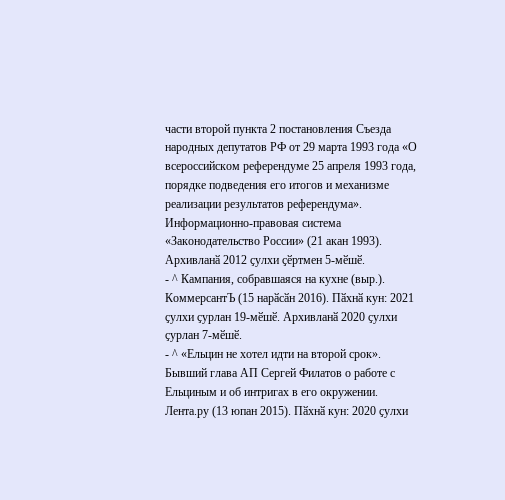части второй пункта 2 постановления Съезда народных депутатов РФ от 29 марта 1993 года «О всероссийском референдуме 25 апреля 1993 года, порядке подведения его итогов и механизме реализации результатов референдума». Информационно-правовая система «Законодательство России» (21 акан 1993). Архивланӑ 2012 ҫулхи ҫӗртмен 5-мӗшӗ.
- ^ Кампания, собравшаяся на кухне (выр.). КоммерсантЪ (15 нарӑсӑн 2016). Пӑхнӑ кун: 2021 ҫулхи ҫурлан 19-мӗшӗ. Архивланӑ 2020 ҫулхи ҫурлан 7-мӗшӗ.
- ^ «Ельцин не хотел идти на второй срок». Бывший глава АП Сергей Филатов о работе с Ельциным и об интригах в его окружении. Лента.ру (13 юпан 2015). Пӑхнӑ кун: 2020 ҫулхи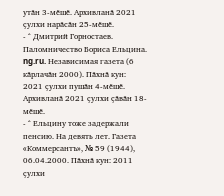утӑн 3-мӗшӗ. Архивланӑ 2021 ҫулхи нарӑсӑн 25-мӗшӗ.
- ^ Дмитрий Горностаев. Паломничество Бориса Ельцина. ng.ru. Независимая газета (6 кӑрлачӑн 2000). Пӑхнӑ кун: 2021 ҫулхи пушӑн 4-мӗшӗ. Архивланӑ 2021 ҫулхи ҫӑвӑн 18-мӗшӗ.
- ^ Ельцину тоже задержали пенсию. На девять лет. Газета «Коммерсантъ», № 59 (1944), 06.04.2000. Пӑхнӑ кун: 2011 ҫулхи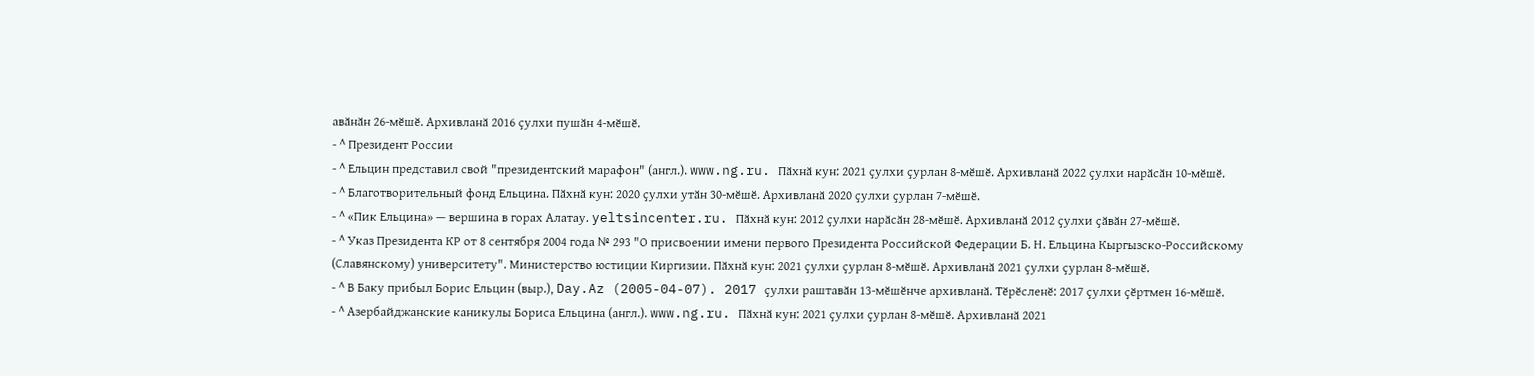авӑнӑн 26-мӗшӗ. Архивланӑ 2016 ҫулхи пушӑн 4-мӗшӗ.
- ^ Президент России
- ^ Ельцин представил свой "президентский марафон" (англ.). www.ng.ru. Пӑхнӑ кун: 2021 ҫулхи ҫурлан 8-мӗшӗ. Архивланӑ 2022 ҫулхи нарӑсӑн 10-мӗшӗ.
- ^ Благотворительный фонд Ельцина. Пӑхнӑ кун: 2020 ҫулхи утӑн 30-мӗшӗ. Архивланӑ 2020 ҫулхи ҫурлан 7-мӗшӗ.
- ^ «Пик Ельцина» — вершина в горах Алатау. yeltsincenter.ru. Пӑхнӑ кун: 2012 ҫулхи нарӑсӑн 28-мӗшӗ. Архивланӑ 2012 ҫулхи ҫӑвӑн 27-мӗшӗ.
- ^ Указ Президента КР от 8 сентября 2004 года № 293 "О присвоении имени первого Президента Российской Федерации Б. Н. Ельцина Кыргызско-Российскому (Славянскому) университету". Министерство юстиции Киргизии. Пӑхнӑ кун: 2021 ҫулхи ҫурлан 8-мӗшӗ. Архивланӑ 2021 ҫулхи ҫурлан 8-мӗшӗ.
- ^ В Баку прибыл Борис Ельцин (выр.), Day.Az (2005-04-07). 2017 ҫулхи раштавӑн 13-мӗшӗнче архивланӑ. Тӗрӗсленӗ: 2017 ҫулхи ҫӗртмен 16-мӗшӗ.
- ^ Азербайджанские каникулы Бориса Ельцина (англ.). www.ng.ru. Пӑхнӑ кун: 2021 ҫулхи ҫурлан 8-мӗшӗ. Архивланӑ 2021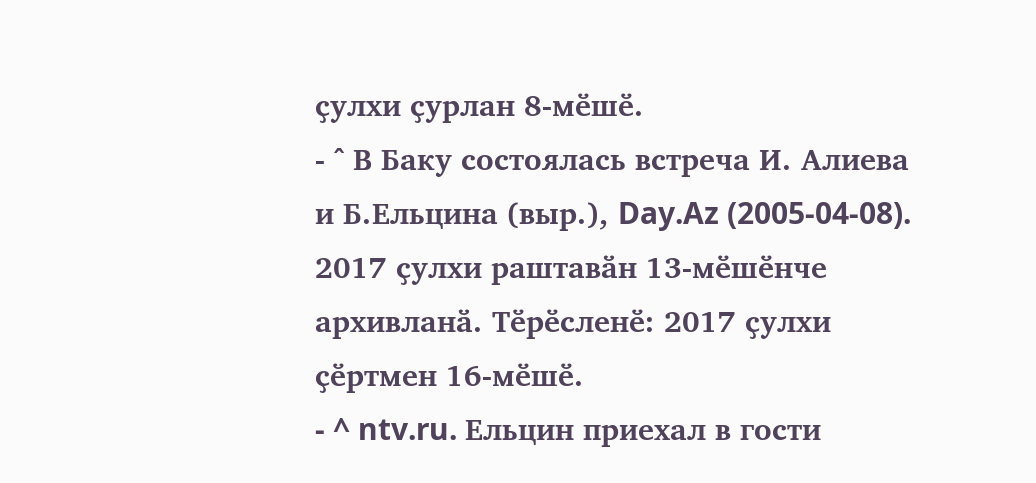ҫулхи ҫурлан 8-мӗшӗ.
- ^ В Баку состоялась встреча И. Алиева и Б.Ельцина (выр.), Day.Az (2005-04-08). 2017 ҫулхи раштавӑн 13-мӗшӗнче архивланӑ. Тӗрӗсленӗ: 2017 ҫулхи ҫӗртмен 16-мӗшӗ.
- ^ ntv.ru. Ельцин приехал в гости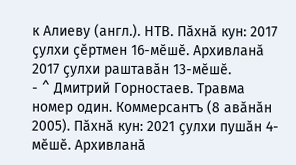к Алиеву (англ.). НТВ. Пӑхнӑ кун: 2017 ҫулхи ҫӗртмен 16-мӗшӗ. Архивланӑ 2017 ҫулхи раштавӑн 13-мӗшӗ.
- ^ Дмитрий Горностаев. Травма номер один. Коммерсантъ (8 авӑнӑн 2005). Пӑхнӑ кун: 2021 ҫулхи пушӑн 4-мӗшӗ. Архивланӑ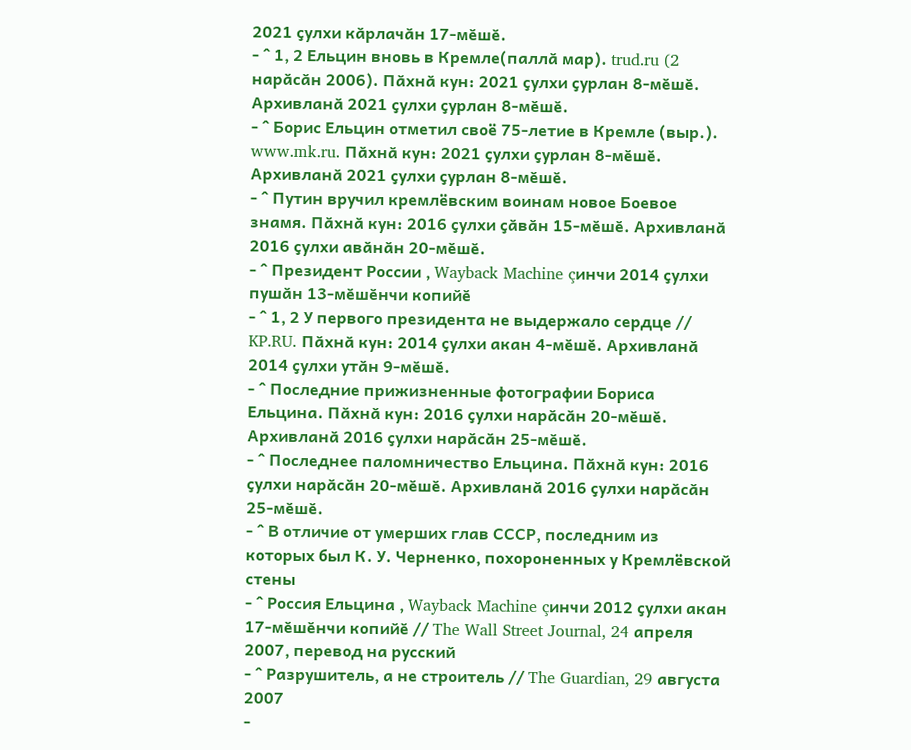2021 ҫулхи кӑрлачӑн 17-мӗшӗ.
- ^ 1, 2 Ельцин вновь в Кремле(паллӑ мар). trud.ru (2 нарӑсӑн 2006). Пӑхнӑ кун: 2021 ҫулхи ҫурлан 8-мӗшӗ. Архивланӑ 2021 ҫулхи ҫурлан 8-мӗшӗ.
- ^ Борис Ельцин отметил своё 75-летие в Кремле (выр.). www.mk.ru. Пӑхнӑ кун: 2021 ҫулхи ҫурлан 8-мӗшӗ. Архивланӑ 2021 ҫулхи ҫурлан 8-мӗшӗ.
- ^ Путин вручил кремлёвским воинам новое Боевое знамя. Пӑхнӑ кун: 2016 ҫулхи ҫӑвӑн 15-мӗшӗ. Архивланӑ 2016 ҫулхи авӑнӑн 20-мӗшӗ.
- ^ Президент России , Wayback Machine çинчи 2014 ҫулхи пушӑн 13-мӗшӗнчи копийӗ
- ^ 1, 2 У первого президента не выдержало сердце // KP.RU. Пӑхнӑ кун: 2014 ҫулхи акан 4-мӗшӗ. Архивланӑ 2014 ҫулхи утӑн 9-мӗшӗ.
- ^ Последние прижизненные фотографии Бориса Ельцина. Пӑхнӑ кун: 2016 ҫулхи нарӑсӑн 20-мӗшӗ. Архивланӑ 2016 ҫулхи нарӑсӑн 25-мӗшӗ.
- ^ Последнее паломничество Ельцина. Пӑхнӑ кун: 2016 ҫулхи нарӑсӑн 20-мӗшӗ. Архивланӑ 2016 ҫулхи нарӑсӑн 25-мӗшӗ.
- ^ В отличие от умерших глав СССР, последним из которых был К. У. Черненко, похороненных у Кремлёвской стены
- ^ Россия Ельцина , Wayback Machine çинчи 2012 ҫулхи акан 17-мӗшӗнчи копийӗ // The Wall Street Journal, 24 апреля 2007, перевод на русский
- ^ Разрушитель, а не строитель // The Guardian, 29 августа 2007
-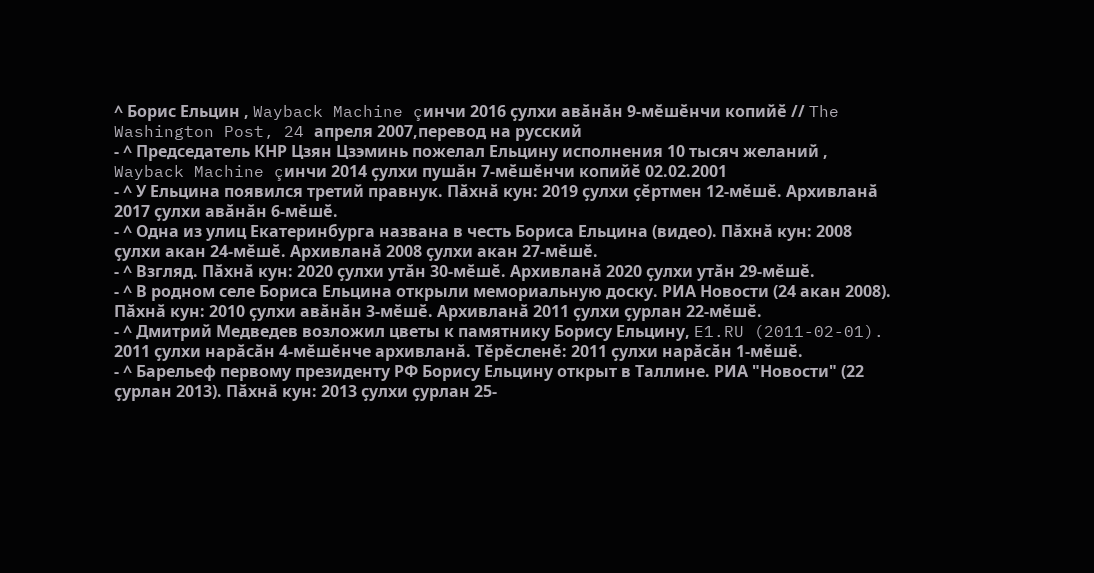^ Борис Ельцин , Wayback Machine çинчи 2016 ҫулхи авӑнӑн 9-мӗшӗнчи копийӗ // The Washington Post, 24 апреля 2007,перевод на русский
- ^ Председатель КНР Цзян Цзэминь пожелал Ельцину исполнения 10 тысяч желаний , Wayback Machine çинчи 2014 ҫулхи пушӑн 7-мӗшӗнчи копийӗ 02.02.2001
- ^ У Ельцина появился третий правнук. Пӑхнӑ кун: 2019 ҫулхи ҫӗртмен 12-мӗшӗ. Архивланӑ 2017 ҫулхи авӑнӑн 6-мӗшӗ.
- ^ Одна из улиц Екатеринбурга названа в честь Бориса Ельцина (видео). Пӑхнӑ кун: 2008 ҫулхи акан 24-мӗшӗ. Архивланӑ 2008 ҫулхи акан 27-мӗшӗ.
- ^ Взгляд. Пӑхнӑ кун: 2020 ҫулхи утӑн 30-мӗшӗ. Архивланӑ 2020 ҫулхи утӑн 29-мӗшӗ.
- ^ В родном селе Бориса Ельцина открыли мемориальную доску. РИА Новости (24 акан 2008). Пӑхнӑ кун: 2010 ҫулхи авӑнӑн 3-мӗшӗ. Архивланӑ 2011 ҫулхи ҫурлан 22-мӗшӗ.
- ^ Дмитрий Медведев возложил цветы к памятнику Борису Ельцину, E1.RU (2011-02-01). 2011 ҫулхи нарӑсӑн 4-мӗшӗнче архивланӑ. Тӗрӗсленӗ: 2011 ҫулхи нарӑсӑн 1-мӗшӗ.
- ^ Барельеф первому президенту РФ Борису Ельцину открыт в Таллине. РИА "Новости" (22 ҫурлан 2013). Пӑхнӑ кун: 2013 ҫулхи ҫурлан 25-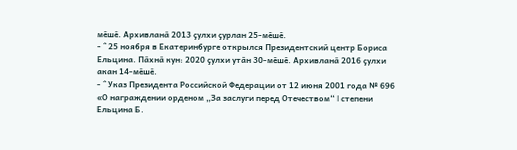мӗшӗ. Архивланӑ 2013 ҫулхи ҫурлан 25-мӗшӗ.
- ^ 25 ноября в Екатеринбурге открылся Президентский центр Бориса Ельцина. Пӑхнӑ кун: 2020 ҫулхи утӑн 30-мӗшӗ. Архивланӑ 2016 ҫулхи акан 14-мӗшӗ.
- ^ Указ Президента Российской Федерации от 12 июня 2001 года № 696 «О награждении орденом „За заслуги перед Отечеством“ I степени Ельцина Б.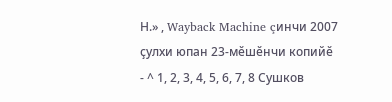Н.» , Wayback Machine çинчи 2007 ҫулхи юпан 23-мӗшӗнчи копийӗ
- ^ 1, 2, 3, 4, 5, 6, 7, 8 Сушков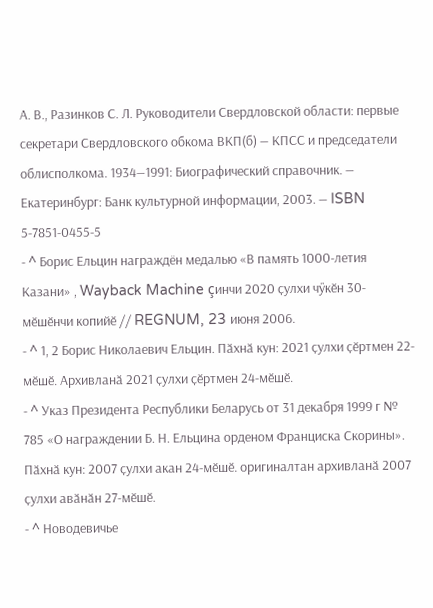А. В., Разинков С. Л. Руководители Свердловской области: первые секретари Свердловского обкома ВКП(б) — КПСС и председатели облисполкома. 1934—1991: Биографический справочник. — Екатеринбург: Банк культурной информации, 2003. — ISBN 5-7851-0455-5
- ^ Борис Ельцин награждён медалью «В память 1000-летия Казани» , Wayback Machine çинчи 2020 ҫулхи чӳкӗн 30-мӗшӗнчи копийӗ // REGNUM, 23 июня 2006.
- ^ 1, 2 Борис Николаевич Ельцин. Пӑхнӑ кун: 2021 ҫулхи ҫӗртмен 22-мӗшӗ. Архивланӑ 2021 ҫулхи ҫӗртмен 24-мӗшӗ.
- ^ Указ Президента Республики Беларусь от 31 декабря 1999 г № 785 «О награждении Б. Н. Ельцина орденом Франциска Скорины». Пӑхнӑ кун: 2007 ҫулхи акан 24-мӗшӗ. оригиналтан архивланӑ 2007 ҫулхи авӑнӑн 27-мӗшӗ.
- ^ Новодевичье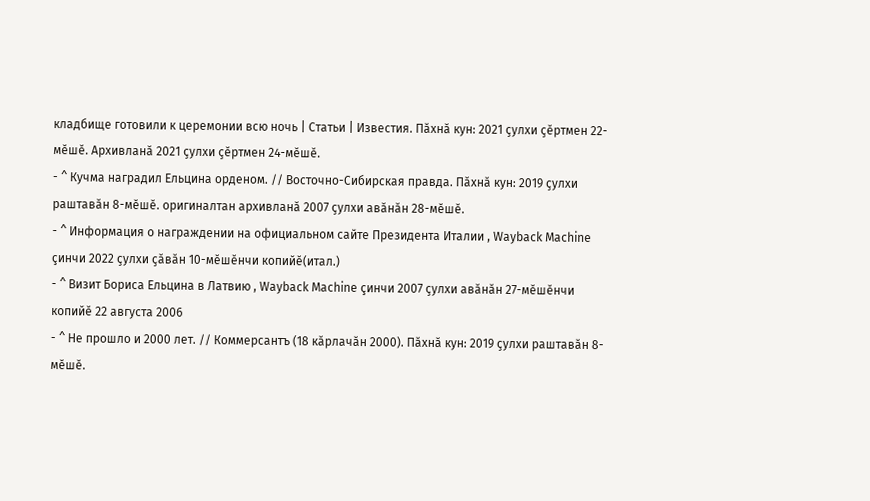кладбище готовили к церемонии всю ночь | Статьи | Известия. Пӑхнӑ кун: 2021 ҫулхи ҫӗртмен 22-мӗшӗ. Архивланӑ 2021 ҫулхи ҫӗртмен 24-мӗшӗ.
- ^ Кучма наградил Ельцина орденом. // Восточно-Сибирская правда. Пӑхнӑ кун: 2019 ҫулхи раштавӑн 8-мӗшӗ. оригиналтан архивланӑ 2007 ҫулхи авӑнӑн 28-мӗшӗ.
- ^ Информация о награждении на официальном сайте Президента Италии , Wayback Machine çинчи 2022 ҫулхи ҫӑвӑн 10-мӗшӗнчи копийӗ(итал.)
- ^ Визит Бориса Ельцина в Латвию , Wayback Machine çинчи 2007 ҫулхи авӑнӑн 27-мӗшӗнчи копийӗ 22 августа 2006
- ^ Не прошло и 2000 лет. // Коммерсантъ (18 кӑрлачӑн 2000). Пӑхнӑ кун: 2019 ҫулхи раштавӑн 8-мӗшӗ.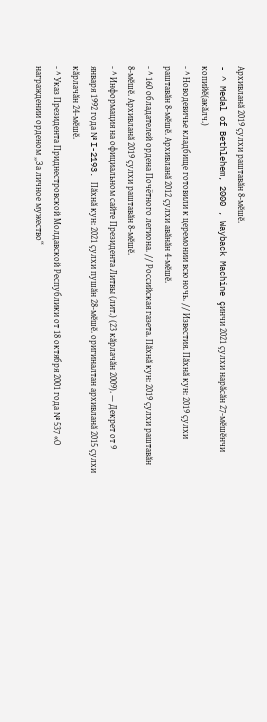Архивланӑ 2019 ҫулхи раштавӑн 8-мӗшӗ.
- ^ Medal of Bethlehem, 2000 , Wayback Machine çинчи 2021 ҫулхи нарӑсӑн 27-мӗшӗнчи копийӗ(акăлч.)
- ^ Новодевичье кладбище готовили к церемонии всю ночь. // Известия. Пӑхнӑ кун: 2019 ҫулхи раштавӑн 8-мӗшӗ. Архивланӑ 2012 ҫулхи авӑнӑн 4-мӗшӗ.
- ^ 160 обладателей ордена Почётного легиона. // Российская газета. Пӑхнӑ кун: 2019 ҫулхи раштавӑн 8-мӗшӗ. Архивланӑ 2019 ҫулхи раштавӑн 8-мӗшӗ.
- ^ Информация на официальном сайте Президента Литвы (лит.) (23 кӑрлачӑн 2009). — Декрет от 9 января 1992 года № I-2193. Пӑхнӑ кун: 2021 ҫулхи пушӑн 28-мӗшӗ. оригиналтан архивланӑ 2015 ҫулхи кӑрлачӑн 24-мӗшӗ.
- ^ Указ Президента Приднестровской Молдавской Республики от 18 октября 2001 года № 537 «О награждении орденом „За личное мужество“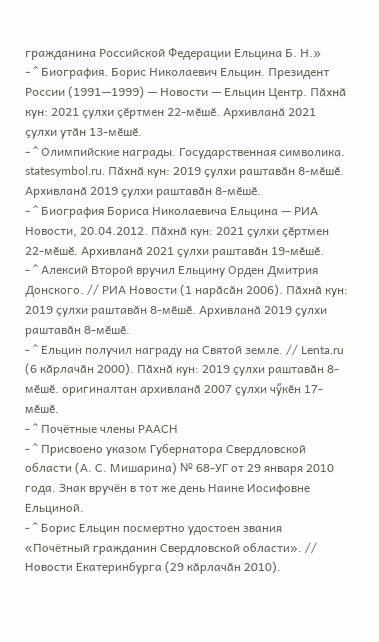гражданина Российской Федерации Ельцина Б. Н.»
- ^ Биография. Борис Николаевич Ельцин. Президент России (1991—1999) — Новости — Ельцин Центр. Пӑхнӑ кун: 2021 ҫулхи ҫӗртмен 22-мӗшӗ. Архивланӑ 2021 ҫулхи утӑн 13-мӗшӗ.
- ^ Олимпийские награды. Государственная символика. statesymbol.ru. Пӑхнӑ кун: 2019 ҫулхи раштавӑн 8-мӗшӗ. Архивланӑ 2019 ҫулхи раштавӑн 8-мӗшӗ.
- ^ Биография Бориса Николаевича Ельцина — РИА Новости, 20.04.2012. Пӑхнӑ кун: 2021 ҫулхи ҫӗртмен 22-мӗшӗ. Архивланӑ 2021 ҫулхи раштавӑн 19-мӗшӗ.
- ^ Алексий Второй вручил Ельцину Орден Дмитрия Донского. // РИА Новости (1 нарӑсӑн 2006). Пӑхнӑ кун: 2019 ҫулхи раштавӑн 8-мӗшӗ. Архивланӑ 2019 ҫулхи раштавӑн 8-мӗшӗ.
- ^ Ельцин получил награду на Святой земле. // Lenta.ru (6 кӑрлачӑн 2000). Пӑхнӑ кун: 2019 ҫулхи раштавӑн 8-мӗшӗ. оригиналтан архивланӑ 2007 ҫулхи чӳкӗн 17-мӗшӗ.
- ^ Почётные члены РААСН
- ^ Присвоено указом Губернатора Свердловской области (А. С. Мишарина) № 68-УГ от 29 января 2010 года. Знак вручён в тот же день Наине Иосифовне Ельциной.
- ^ Борис Ельцин посмертно удостоен звания «Почётный гражданин Свердловской области». // Новости Екатеринбурга (29 кӑрлачӑн 2010).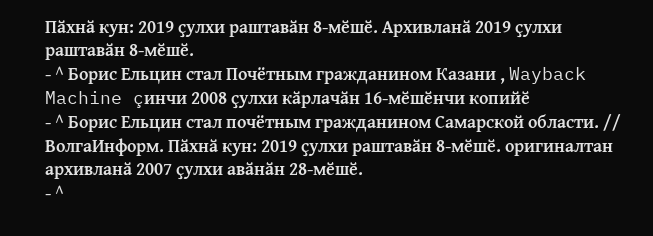Пӑхнӑ кун: 2019 ҫулхи раштавӑн 8-мӗшӗ. Архивланӑ 2019 ҫулхи раштавӑн 8-мӗшӗ.
- ^ Борис Ельцин стал Почётным гражданином Казани , Wayback Machine çинчи 2008 ҫулхи кӑрлачӑн 16-мӗшӗнчи копийӗ
- ^ Борис Ельцин стал почётным гражданином Самарской области. // ВолгаИнформ. Пӑхнӑ кун: 2019 ҫулхи раштавӑн 8-мӗшӗ. оригиналтан архивланӑ 2007 ҫулхи авӑнӑн 28-мӗшӗ.
- ^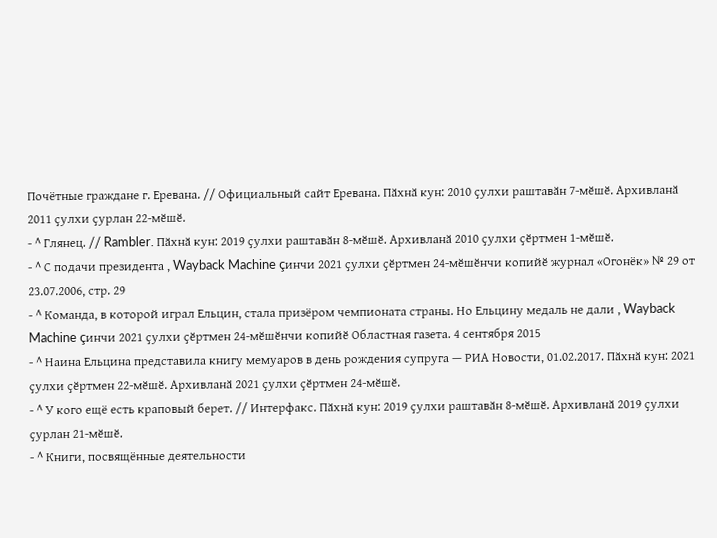Почётные граждане г. Еревана. // Официальный сайт Еревана. Пӑхнӑ кун: 2010 ҫулхи раштавӑн 7-мӗшӗ. Архивланӑ 2011 ҫулхи ҫурлан 22-мӗшӗ.
- ^ Глянец. // Rambler. Пӑхнӑ кун: 2019 ҫулхи раштавӑн 8-мӗшӗ. Архивланӑ 2010 ҫулхи ҫӗртмен 1-мӗшӗ.
- ^ С подачи президента , Wayback Machine çинчи 2021 ҫулхи ҫӗртмен 24-мӗшӗнчи копийӗ журнал «Огонёк» № 29 от 23.07.2006, стр. 29
- ^ Команда, в которой играл Ельцин, стала призёром чемпионата страны. Но Ельцину медаль не дали , Wayback Machine çинчи 2021 ҫулхи ҫӗртмен 24-мӗшӗнчи копийӗ Областная газета. 4 сентября 2015
- ^ Наина Ельцина представила книгу мемуаров в день рождения супруга — РИА Новости, 01.02.2017. Пӑхнӑ кун: 2021 ҫулхи ҫӗртмен 22-мӗшӗ. Архивланӑ 2021 ҫулхи ҫӗртмен 24-мӗшӗ.
- ^ У кого ещё есть краповый берет. // Интерфакс. Пӑхнӑ кун: 2019 ҫулхи раштавӑн 8-мӗшӗ. Архивланӑ 2019 ҫулхи ҫурлан 21-мӗшӗ.
- ^ Книги, посвящённые деятельности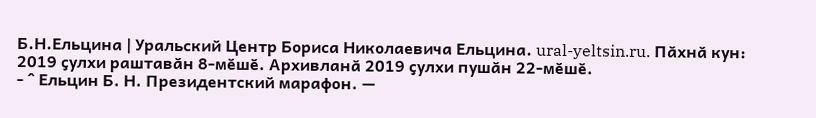Б.Н.Ельцина | Уральский Центр Бориса Николаевича Ельцина. ural-yeltsin.ru. Пӑхнӑ кун: 2019 ҫулхи раштавӑн 8-мӗшӗ. Архивланӑ 2019 ҫулхи пушӑн 22-мӗшӗ.
- ^ Ельцин Б. Н. Президентский марафон. —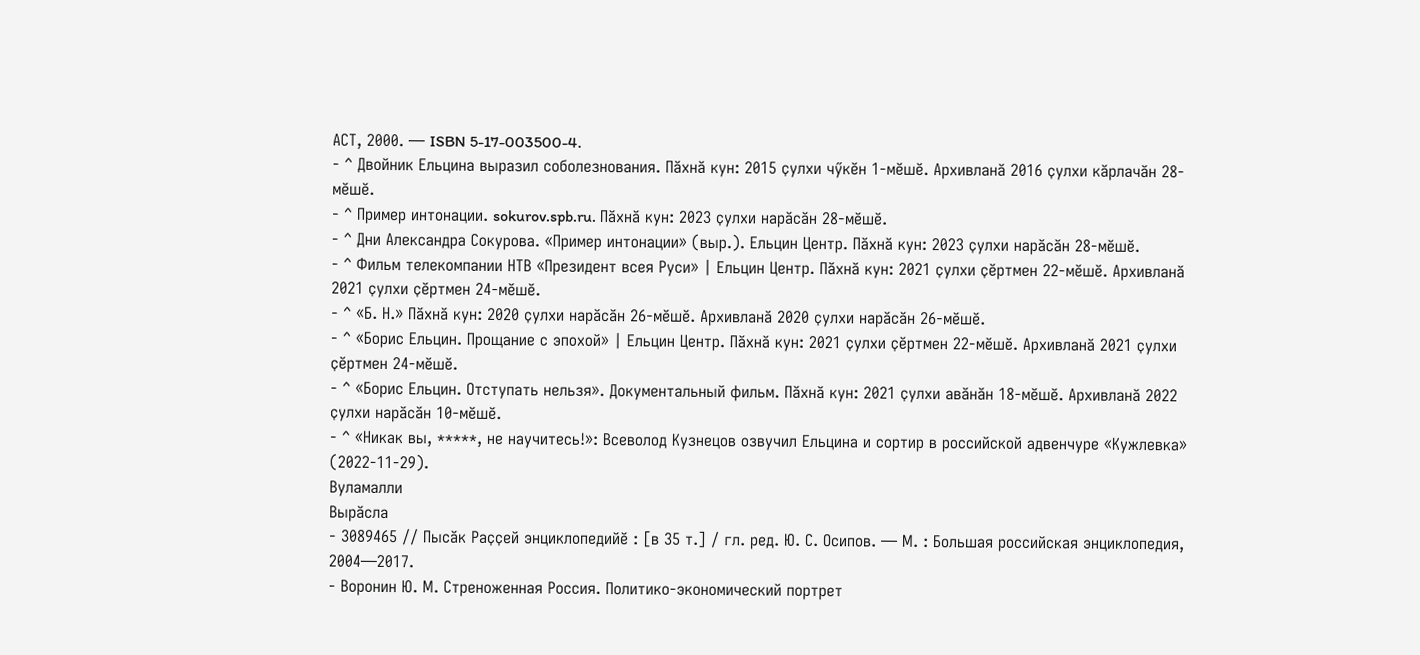АСТ, 2000. — ISBN 5-17-003500-4.
- ^ Двойник Ельцина выразил соболезнования. Пӑхнӑ кун: 2015 ҫулхи чӳкӗн 1-мӗшӗ. Архивланӑ 2016 ҫулхи кӑрлачӑн 28-мӗшӗ.
- ^ Пример интонации. sokurov.spb.ru. Пӑхнӑ кун: 2023 ҫулхи нарӑсӑн 28-мӗшӗ.
- ^ Дни Александра Сокурова. «Пример интонации» (выр.). Ельцин Центр. Пӑхнӑ кун: 2023 ҫулхи нарӑсӑн 28-мӗшӗ.
- ^ Фильм телекомпании НТВ «Президент всея Руси» | Ельцин Центр. Пӑхнӑ кун: 2021 ҫулхи ҫӗртмен 22-мӗшӗ. Архивланӑ 2021 ҫулхи ҫӗртмен 24-мӗшӗ.
- ^ «Б. Н.» Пӑхнӑ кун: 2020 ҫулхи нарӑсӑн 26-мӗшӗ. Архивланӑ 2020 ҫулхи нарӑсӑн 26-мӗшӗ.
- ^ «Борис Ельцин. Прощание с эпохой» | Ельцин Центр. Пӑхнӑ кун: 2021 ҫулхи ҫӗртмен 22-мӗшӗ. Архивланӑ 2021 ҫулхи ҫӗртмен 24-мӗшӗ.
- ^ «Борис Ельцин. Отступать нельзя». Документальный фильм. Пӑхнӑ кун: 2021 ҫулхи авӑнӑн 18-мӗшӗ. Архивланӑ 2022 ҫулхи нарӑсӑн 10-мӗшӗ.
- ^ «Никак вы, *****, не научитесь!»: Всеволод Кузнецов озвучил Ельцина и сортир в российской адвенчуре «Кужлевка» (2022-11-29).
Вуламалли
Вырӑсла
- 3089465 // Пысӑк Раҫҫей энциклопедийӗ : [в 35 т.] / гл. ред. Ю. С. Осипов. — М. : Большая российская энциклопедия, 2004—2017.
- Воронин Ю. М. Стреноженная Россия. Политико-экономический портрет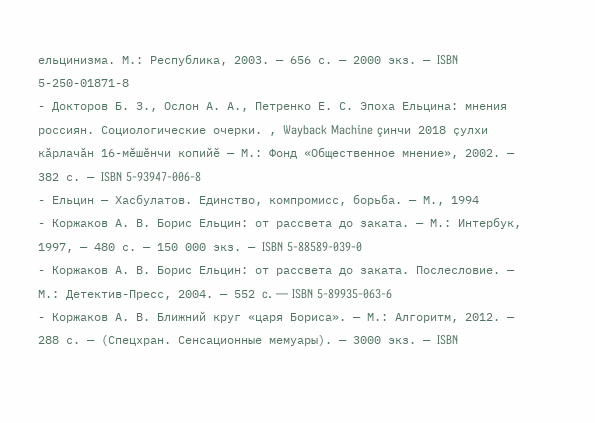ельцинизма. М.: Республика, 2003. — 656 с. — 2000 экз. — ISBN 5-250-01871-8
- Докторов Б. З., Ослон А. А., Петренко Е. С. Эпоха Ельцина: мнения россиян. Социологические очерки. , Wayback Machine çинчи 2018 ҫулхи кӑрлачӑн 16-мӗшӗнчи копийӗ — М.: Фонд «Общественное мнение», 2002. — 382 с. — ISBN 5-93947-006-8
- Ельцин — Хасбулатов. Единство, компромисс, борьба. — М., 1994
- Коржаков А. В. Борис Ельцин: от рассвета до заката. — М.: Интербук, 1997, — 480 с. — 150 000 экз. — ISBN 5-88589-039-0
- Коржаков А. В. Борис Ельцин: от рассвета до заката. Послесловие. — М.: Детектив-Пресс, 2004. — 552 c. — ISBN 5-89935-063-6
- Коржаков А. В. Ближний круг «царя Бориса». — М.: Алгоритм, 2012. — 288 с. — (Спецхран. Сенсационные мемуары). — 3000 экз. — ISBN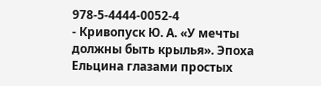978-5-4444-0052-4
- Кривопуск Ю. А. «У мечты должны быть крылья». Эпоха Ельцина глазами простых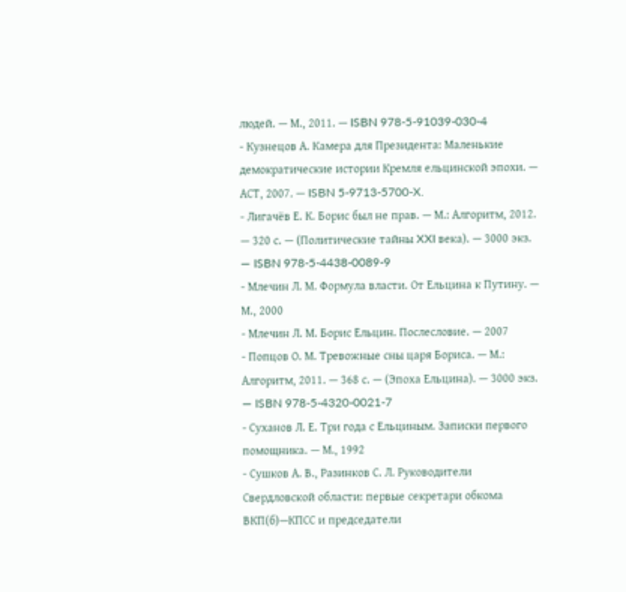людей. — М., 2011. — ISBN 978-5-91039-030-4
- Кузнецов А. Камера для Президента: Маленькие демократические истории Кремля ельцинской эпохи. — АСТ, 2007. — ISBN 5-9713-5700-X.
- Лигачёв Е. К. Борис был не прав. — М.: Алгоритм, 2012. — 320 с. — (Политические тайны XXI века). — 3000 экз. — ISBN 978-5-4438-0089-9
- Млечин Л. М. Формула власти. От Ельцина к Путину. — М., 2000
- Млечин Л. М. Борис Ельцин. Послесловие. — 2007
- Попцов О. М. Тревожные сны царя Бориса. — М.: Алгоритм, 2011. — 368 с. — (Эпоха Ельцина). — 3000 экз. — ISBN 978-5-4320-0021-7
- Суханов Л. Е. Три года с Ельциным. Записки первого помощника. — М., 1992
- Сушков А. В., Разинков С. Л. Руководители Свердловской области: первые секретари обкома ВКП(б)—КПСС и председатели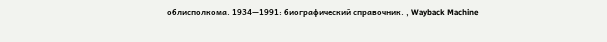облисполкома. 1934—1991: биографический справочник. , Wayback Machine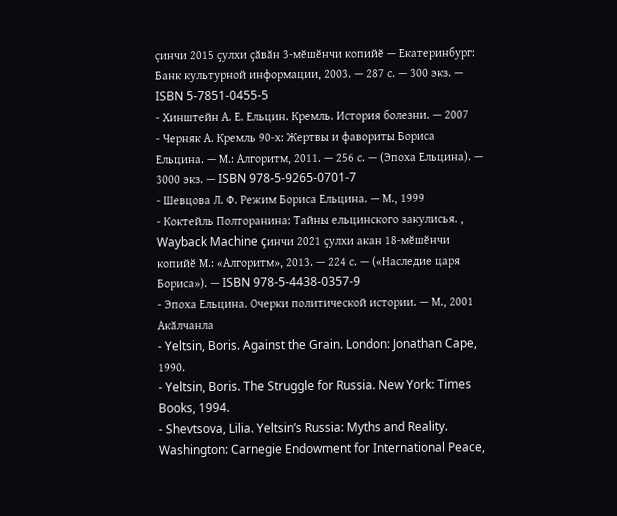çинчи 2015 ҫулхи ҫӑвӑн 3-мӗшӗнчи копийӗ — Екатеринбург: Банк культурной информации, 2003. — 287 с. — 300 экз. — ISBN 5-7851-0455-5
- Хинштейн А. Е. Ельцин. Кремль. История болезни. — 2007
- Черняк А. Кремль 90-х: Жертвы и фавориты Бориса Ельцина. — М.: Алгоритм, 2011. — 256 с. — (Эпоха Ельцина). — 3000 экз. — ISBN 978-5-9265-0701-7
- Шевцова Л. Ф. Режим Бориса Ельцина. — М., 1999
- Коктейль Полторанина: Тайны ельцинского закулисья. , Wayback Machine çинчи 2021 ҫулхи акан 18-мӗшӗнчи копийӗ М.: «Алгоритм», 2013. — 224 с. — («Наследие царя Бориса»). — ISBN 978-5-4438-0357-9
- Эпоха Ельцина. Очерки политической истории. — М., 2001
Акӑлчанла
- Yeltsin, Boris. Against the Grain. London: Jonathan Cape, 1990.
- Yeltsin, Boris. The Struggle for Russia. New York: Times Books, 1994.
- Shevtsova, Lilia. Yeltsin’s Russia: Myths and Reality. Washington: Carnegie Endowment for International Peace,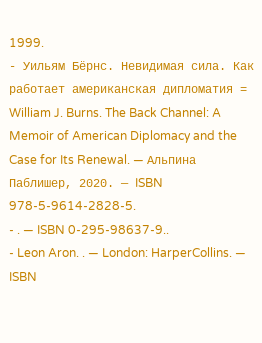1999.
- Уильям Бёрнс. Невидимая сила. Как работает американская дипломатия = William J. Burns. The Back Channel: A Memoir of American Diplomacy and the Case for Its Renewal. — Альпина Паблишер, 2020. — ISBN 978-5-9614-2828-5.
- . — ISBN 0-295-98637-9..
- Leon Aron. . — London: HarperCollins. — ISBN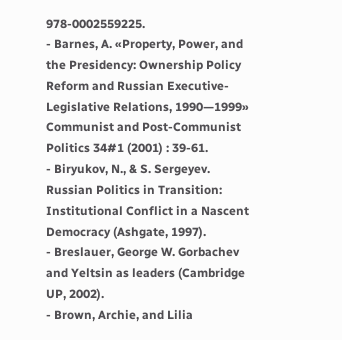978-0002559225.
- Barnes, A. «Property, Power, and the Presidency: Ownership Policy Reform and Russian Executive-Legislative Relations, 1990—1999» Communist and Post-Communist Politics 34#1 (2001) : 39-61.
- Biryukov, N., & S. Sergeyev. Russian Politics in Transition: Institutional Conflict in a Nascent Democracy (Ashgate, 1997).
- Breslauer, George W. Gorbachev and Yeltsin as leaders (Cambridge UP, 2002).
- Brown, Archie, and Lilia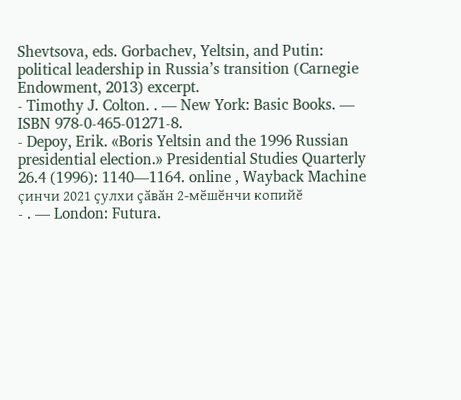Shevtsova, eds. Gorbachev, Yeltsin, and Putin: political leadership in Russia’s transition (Carnegie Endowment, 2013) excerpt.
- Timothy J. Colton. . — New York: Basic Books. — ISBN 978-0-465-01271-8.
- Depoy, Erik. «Boris Yeltsin and the 1996 Russian presidential election.» Presidential Studies Quarterly 26.4 (1996): 1140—1164. online , Wayback Machine çинчи 2021 ҫулхи ҫӑвӑн 2-мӗшӗнчи копийӗ
- . — London: Futura.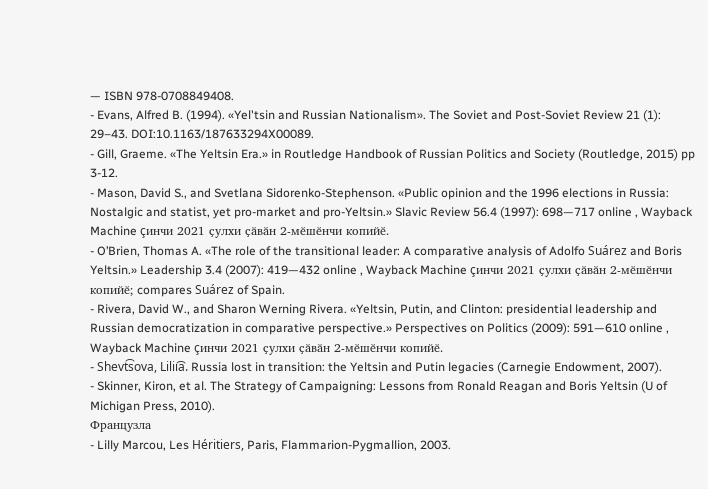— ISBN 978-0708849408.
- Evans, Alfred B. (1994). «Yel'tsin and Russian Nationalism». The Soviet and Post-Soviet Review 21 (1): 29–43. DOI:10.1163/187633294X00089.
- Gill, Graeme. «The Yeltsin Era.» in Routledge Handbook of Russian Politics and Society (Routledge, 2015) pp 3-12.
- Mason, David S., and Svetlana Sidorenko-Stephenson. «Public opinion and the 1996 elections in Russia: Nostalgic and statist, yet pro-market and pro-Yeltsin.» Slavic Review 56.4 (1997): 698—717 online , Wayback Machine çинчи 2021 ҫулхи ҫӑвӑн 2-мӗшӗнчи копийӗ.
- O’Brien, Thomas A. «The role of the transitional leader: A comparative analysis of Adolfo Suárez and Boris Yeltsin.» Leadership 3.4 (2007): 419—432 online , Wayback Machine çинчи 2021 ҫулхи ҫӑвӑн 2-мӗшӗнчи копийӗ; compares Suárez of Spain.
- Rivera, David W., and Sharon Werning Rivera. «Yeltsin, Putin, and Clinton: presidential leadership and Russian democratization in comparative perspective.» Perspectives on Politics (2009): 591—610 online , Wayback Machine çинчи 2021 ҫулхи ҫӑвӑн 2-мӗшӗнчи копийӗ.
- Shevt͡sova, Lilii͡a. Russia lost in transition: the Yeltsin and Putin legacies (Carnegie Endowment, 2007).
- Skinner, Kiron, et al. The Strategy of Campaigning: Lessons from Ronald Reagan and Boris Yeltsin (U of Michigan Press, 2010).
Французла
- Lilly Marcou, Les Héritiers, Paris, Flammarion-Pygmallion, 2003.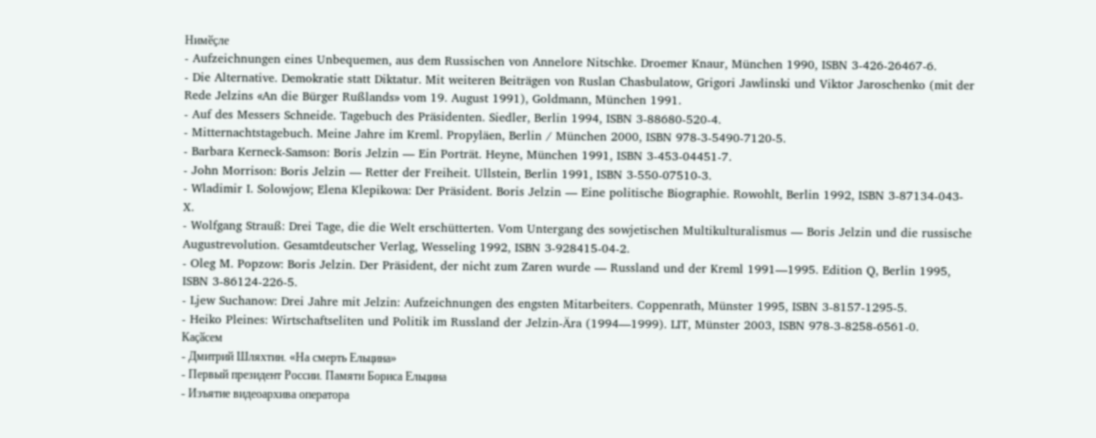Нимӗҫле
- Aufzeichnungen eines Unbequemen, aus dem Russischen von Annelore Nitschke. Droemer Knaur, München 1990, ISBN 3-426-26467-6.
- Die Alternative. Demokratie statt Diktatur. Mit weiteren Beiträgen von Ruslan Chasbulatow, Grigori Jawlinski und Viktor Jaroschenko (mit der Rede Jelzins «An die Bürger Rußlands» vom 19. August 1991), Goldmann, München 1991.
- Auf des Messers Schneide. Tagebuch des Präsidenten. Siedler, Berlin 1994, ISBN 3-88680-520-4.
- Mitternachtstagebuch. Meine Jahre im Kreml. Propyläen, Berlin / München 2000, ISBN 978-3-5490-7120-5.
- Barbara Kerneck-Samson: Boris Jelzin — Ein Porträt. Heyne, München 1991, ISBN 3-453-04451-7.
- John Morrison: Boris Jelzin — Retter der Freiheit. Ullstein, Berlin 1991, ISBN 3-550-07510-3.
- Wladimir I. Solowjow; Elena Klepikowa: Der Präsident. Boris Jelzin — Eine politische Biographie. Rowohlt, Berlin 1992, ISBN 3-87134-043-X.
- Wolfgang Strauß: Drei Tage, die die Welt erschütterten. Vom Untergang des sowjetischen Multikulturalismus — Boris Jelzin und die russische Augustrevolution. Gesamtdeutscher Verlag, Wesseling 1992, ISBN 3-928415-04-2.
- Oleg M. Popzow: Boris Jelzin. Der Präsident, der nicht zum Zaren wurde — Russland und der Kreml 1991—1995. Edition Q, Berlin 1995, ISBN 3-86124-226-5.
- Ljew Suchanow: Drei Jahre mit Jelzin: Aufzeichnungen des engsten Mitarbeiters. Coppenrath, Münster 1995, ISBN 3-8157-1295-5.
- Heiko Pleines: Wirtschaftseliten und Politik im Russland der Jelzin-Ära (1994—1999). LIT, Münster 2003, ISBN 978-3-8258-6561-0.
Каҫӑсем
- Дмитрий Шляхтин. «На смерть Ельцина»
- Первый президент России. Памяти Бориса Ельцина
- Изъятие видеоархива оператора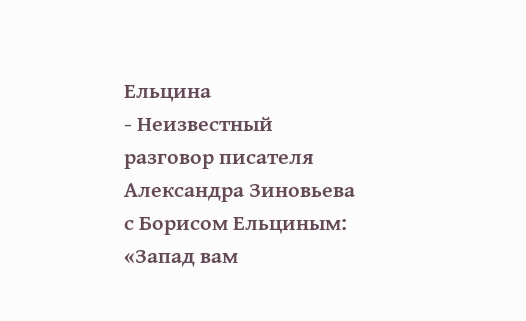Ельцина
- Неизвестный разговор писателя Александра Зиновьева с Борисом Ельциным: «Запад вам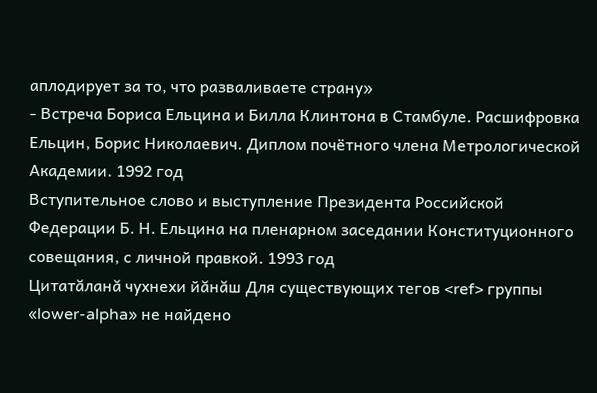аплодирует за то, что разваливаете страну»
- Встреча Бориса Ельцина и Билла Клинтона в Стамбуле. Расшифровка
Ельцин, Борис Николаевич. Диплом почётного члена Метрологической Академии. 1992 год
Вступительное слово и выступление Президента Российской Федерации Б. Н. Ельцина на пленарном заседании Конституционного совещания, с личной правкой. 1993 год
Цитатăланă чухнехи йăнăш Для существующих тегов <ref> группы «lower-alpha» не найдено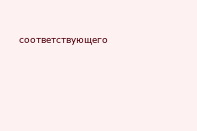соответствующего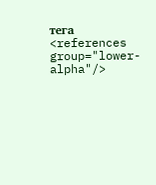тега <references group="lower-alpha"/>